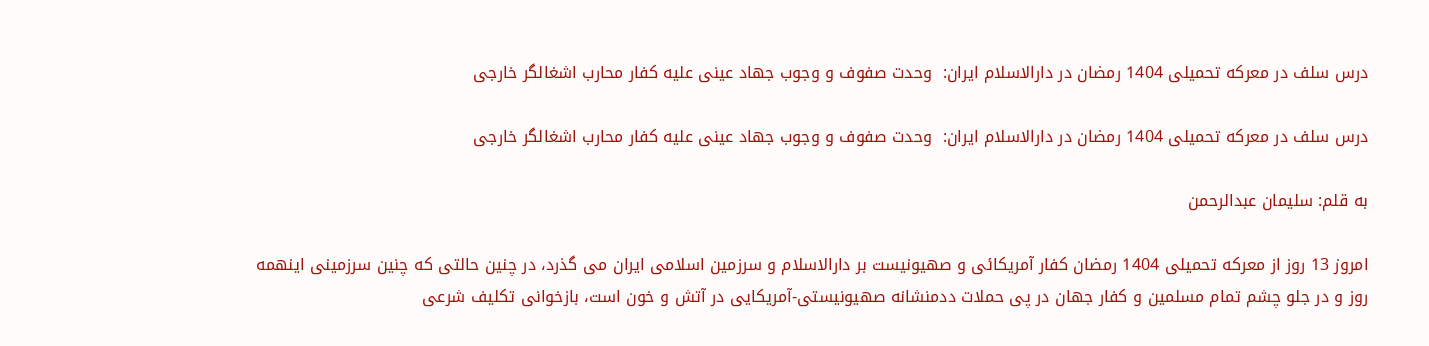درس سلف در معرکه تحمیلی 1404 رمضان در دارالاسلام ایران:  وحدت صفوف و وجوب جهاد عینی علیه کفار محارب اشغالگر خارجی

درس سلف در معرکه تحمیلی 1404 رمضان در دارالاسلام ایران:  وحدت صفوف و وجوب جهاد عینی علیه کفار محارب اشغالگر خارجی

به قلم: سلیمان عبدالرحمن

امروز 13 روز از معرکه تحمیلی 1404 رمضان کفار آمریکائی و صهیونیست بر دارالاسلام و سرزمین اسلامی ایران می گذرد، در چنین حالتی که چنین سرزمینی اینهمه روز و در جلو چشم تمام مسلمین و کفار جهان در پی حملات ددمنشانه صهیونیستی-آمریکایی در آتش و خون است، بازخوانی تکلیف شرعی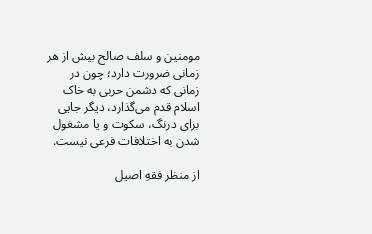مومنین و سلف صالح بیش از هر زمانی ضرورت دارد؛ چون در زمانی که دشمن حربی به خاک اسلام قدم می‌گذارد، دیگر جایی برای درنگ، سکوت و یا مشغول شدن به اختلافات فرعی نیست.

از منظر فقهِ اصیل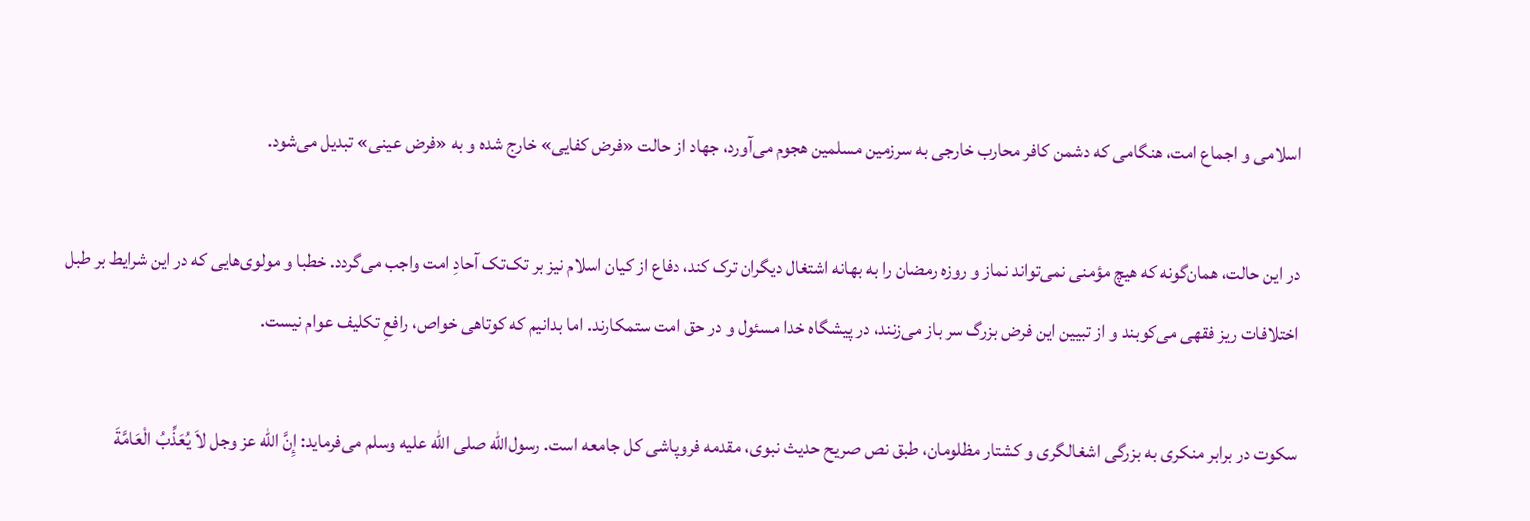اسلامی و اجماع امت، هنگامی که دشمن کافر محارب خارجی به سرزمین مسلمین هجوم می‌آورد، جهاد از حالت «فرض کفایی» خارج شده و به «فرض عینی» تبدیل می‌شود.

در این حالت، همان‌گونه که هیچ مؤمنی نمی‌تواند نماز و روزه رمضان را به بهانه اشتغال دیگران ترک کند، دفاع از کیان اسلام نیز بر تک‌تک آحادِ امت واجب می‌گردد. خطبا و مولوی‌هایی که در این شرایط بر طبل اختلافات ریز فقهی می‌کوبند و از تبیین این فرض بزرگ سر باز می‌زنند، در پیشگاه خدا مسئول و در حق امت ستمکارند. اما بدانیم که کوتاهی خواص، رافعِ تکلیف عوام نیست.

سکوت در برابر منکری به بزرگی اشغالگری و کشتار مظلومان، طبق نص صریح حدیث نبوی، مقدمه فروپاشی کل جامعه است. رسول‌الله صلی الله علیه وسلم می‌فرماید: إِنَّ الله عز وجل لاَ يُعَذِّبُ الْعَامَّةَ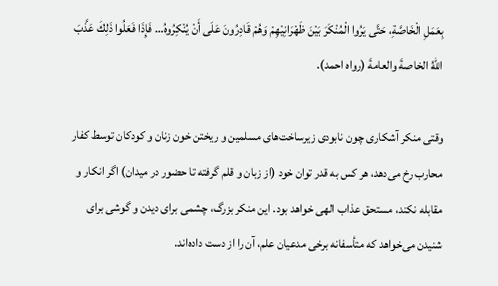بِعَمَلِ الْخَاصَّةِ، حَتَّى يَرُوا الْمُنْكَرَ بَيْنَ ظَهْرَانِيْهِمْ وَهُمْ قَادِرُونَ عَلَى أَنْ يُنْكِرُوهُ… فَإِذَا فَعَلُوا ذَلِكَ عَذَّبَ اللهُ الخاصةَ والعامةَ (رواه احمد).

وقتی منکر آشکاری چون نابودی زیرساخت‌های مسلمین و ریختن خون زنان و کودکان توسط کفار محارب رخ می‌دهد، هر کس به قدر توان خود (از زبان و قلم گرفته تا حضور در میدان) اگر انکار و مقابله نکند، مستحق عذاب الهی خواهد بود. این منکر بزرگ، چشمی برای دیدن و گوشی برای شنیدن می‌خواهد که متأسفانه برخی مدعیان علم، آن را از دست داده‌اند.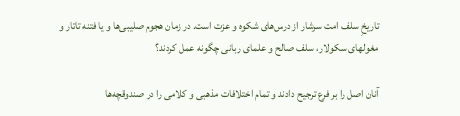تاریخِ سلف امت سرشار از درس‌های شکوه و عزت است. در زمان هجوم صلیبی‌ها و یا فتنه تاتار و مغولهای سکولار، سلف صالح و علمای ربانی چگونه عمل کردند؟

آنان اصل را بر فرع ترجیح دادند و تمام اختلافات مذهبی و کلامی را در صندوقچه‌ها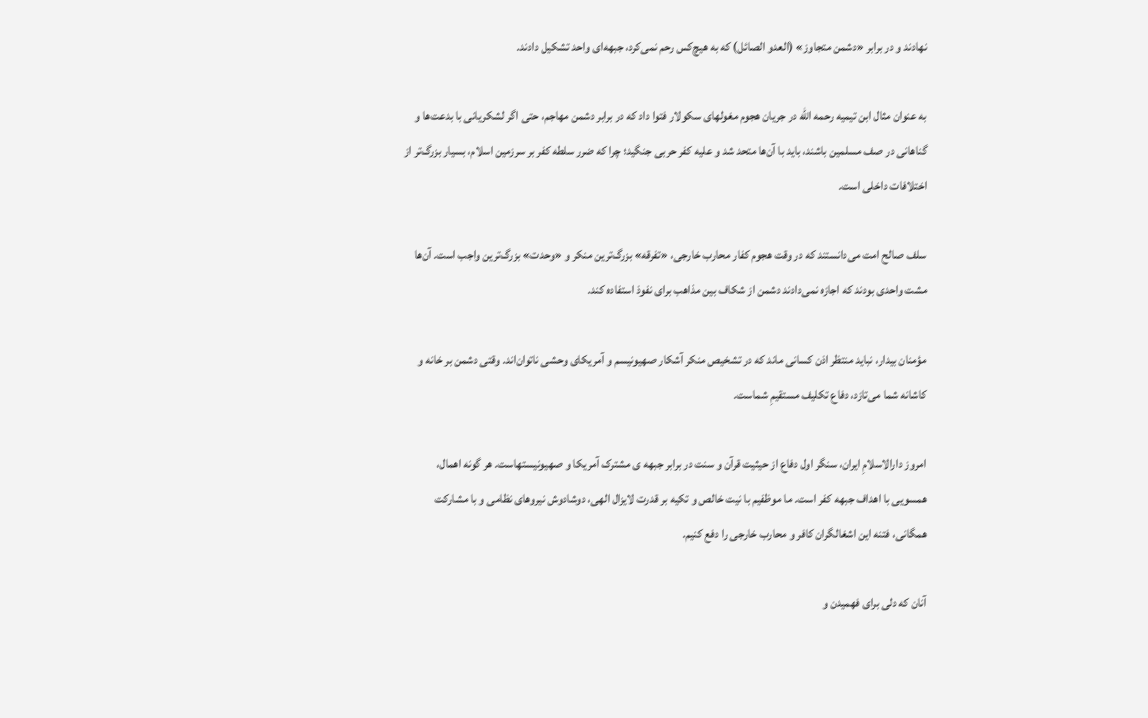نهادند و در برابر «دشمن متجاوز» (العدو الصائل) که به هیچ‌کس رحم نمی‌کرد، جبهه‌ای واحد تشکیل دادند.

به عنوان مثال ابن تیمیه رحمه الله در جریان هجوم مغولهای سکولار فتوا داد که در برابر دشمن مهاجم، حتی اگر لشکریانی با بدعت‌ها و گناهانی در صف مسلمین باشند، باید با آن‌ها متحد شد و علیه کفر حربی جنگید؛ چرا که ضرر سلطه کفر بر سرزمین اسلام، بسیار بزرگ‌تر از اختلافات داخلی است.

سلف صالح امت می‌دانستند که در وقت هجوم کفار محارب خارجی، «تفرقه» بزرگ‌ترین منکر و «وحدت» بزرگ‌ترین واجب است. آن‌ها مشت واحدی بودند که اجازه نمی‌دادند دشمن از شکاف بین مذاهب برای نفوذ استفاده کند.

مؤمنان بیدار، نباید منتظر اذن کسانی ماند که در تشخیص منکر آشکار صهیونیسم و آمریکای وحشی ناتوان‌اند. وقتی دشمن بر خانه و کاشانه شما می‌تازد، دفاع تکلیف مستقیمِ شماست.

امروز دارالاسلامِ ایران، سنگر اول دفاع از حیثیت قرآن و سنت در برابر جبهه ی مشترک آمریکا و صهیونیستهاست. هر گونه اهمال، همسویی با اهداف جبهه کفر است. ما موظفیم با نیت خالص و تکیه بر قدرت لایزال الهی، دوشادوش نیروهای نظامی و با مشارکت همگانی، فتنه این اشغالگران کافر و محارب خارجی را دفع کنیم.

آنان که دلی برای فهمیدن و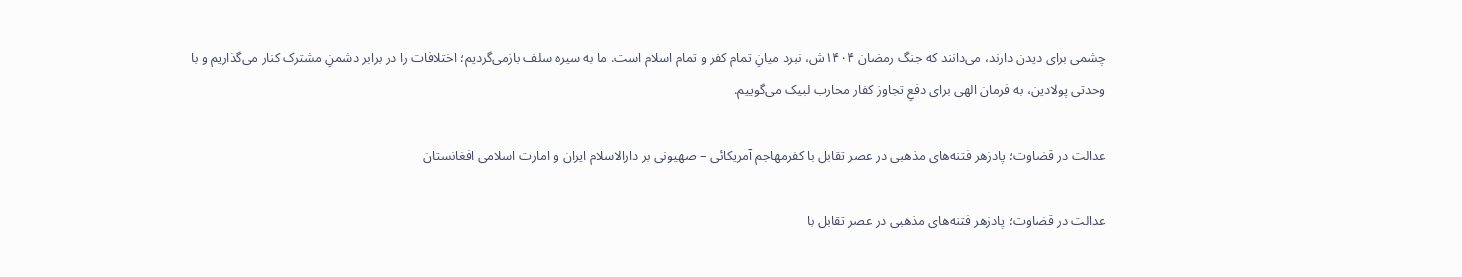چشمی برای دیدن دارند، می‌دانند که جنگ رمضان ۱۴۰۴ش، نبرد میانِ تمام کفر و تمام اسلام است. ما به سیره سلف بازمی‌گردیم؛ اختلافات را در برابر دشمنِ مشترک کنار می‌گذاریم و با وحدتی پولادین، به فرمان الهی برای دفعِ تجاوز کفار محارب لبیک می‌گوییم.

عدالت در قضاوت؛ پادزهر فتنه‌های مذهبی در عصر تقابل با کفرمهاجم آمریکائی – صهیونی بر دارالاسلام ایران و امارت اسلامی افغانستان

عدالت در قضاوت؛ پادزهر فتنه‌های مذهبی در عصر تقابل با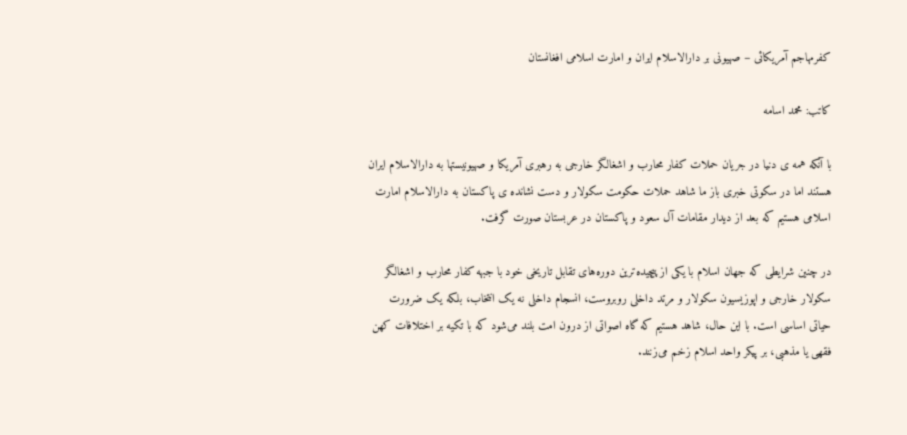کفرمهاجم آمریکائی – صهیونی بر دارالاسلام ایران و امارت اسلامی افغانستان

کاتب: محمد اسامه

با آنکه همه ی دنیا در جریان حملات کفار محارب و اشغالگر خارجی به رهبری آمریکا و صهیونیستها به دارالاسلام ایران هستند اما در سکوتی خبری باز ما شاهد حملات حکومت سکولار و دست نشانده ی پاکستان به دارالاسلام امارت اسلامی هستیم که بعد از دیدار مقامات آل سعود و پاکستان در عربستان صورت گرفت.

در چنین شرایطی که جهان اسلام با یکی از پیچیده‌ترین دوره‌های تقابل تاریخی خود با جبهه کفار محارب و اشغالگر سکولار خارجی و اپوزیسیون سکولار و مرتد داخلی روبروست، انسجام داخلی نه یک انتخاب، بلکه یک ضرورت حیاتی اساسی است. با این حال، شاهد هستیم که گاه اصواتی از درون امت بلند می‌شود که با تکیه بر اختلافات کهن فقهی یا مذهبی، بر پیکر واحد اسلام زخم می‌زنند.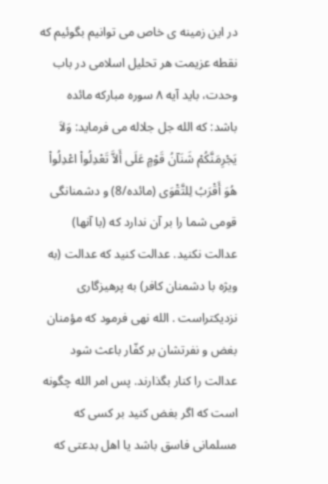در این زمینه ی خاص می توانیم بگوئیم که نقطه عزیمت هر تحلیل اسلامی در باب وحدت، باید آیه ۸ سوره مبارکه مائده باشد: که الله جل جلاله می فرماید: وَلاَ یَجْرِمَنَّکُمْ شَنَآنُ قَوْمٍ عَلَى أَلاَّ تَعْدِلُواْ اعْدِلُواْ هُوَ أَقْرَبُ لِلتَّقْوَى (مائده/8) و دشمنانگی قومی شما را بر آن ندارد که (با آنها) عدالت نکنید. عدالت کنید که عدالت (به ویژه با دشمنان کافر) به پرهیزگاری نزدیکتراست . الله نهی فرمود که مؤمنان بغض و نفرتشان بر کفّار باعث شود عدالت را کنار بگذارند. پس امر الله چگونه است که اگر بغض کنید بر کسی که مسلمانی فاسق باشد یا اهل بدعتی که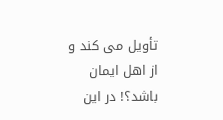تأویل می کند و از اهل ایمان باشد؟! در این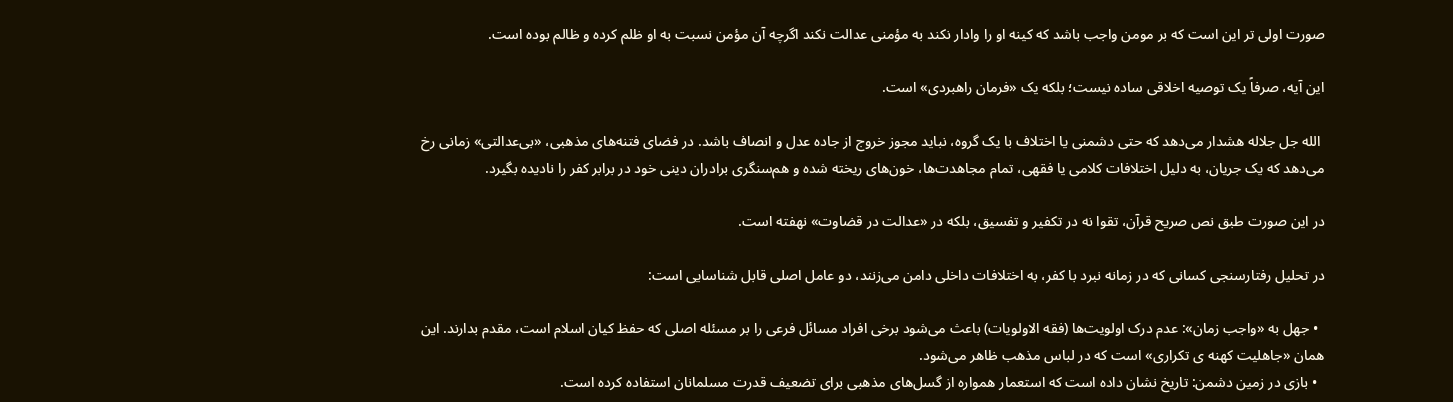صورت اولی تر این است که بر مومن واجب باشد که کینه او را وادار نکند به مؤمنی عدالت نکند اگرچه آن مؤمن نسبت به او ظلم کرده و ظالم بوده است.

این آیه، صرفاً یک توصیه اخلاقی ساده نیست؛ بلکه یک «فرمان راهبردی» است.

 الله جل جلاله هشدار می‌دهد که حتی دشمنی یا اختلاف با یک گروه، نباید مجوز خروج از جاده عدل و انصاف باشد. در فضای فتنه‌های مذهبی، «بی‌عدالتی» زمانی رخ می‌دهد که یک جریان، به دلیل اختلافات کلامی یا فقهی، تمام مجاهدت‌ها، خون‌های ریخته شده و هم‌سنگری برادران دینی خود در برابر کفر را نادیده بگیرد.

در این صورت طبق نص صریح قرآن، تقوا نه در تکفیر و تفسیق، بلکه در «عدالت در قضاوت» نهفته است.

در تحلیل رفتارسنجی کسانی که در زمانه نبرد با کفر، به اختلافات داخلی دامن می‌زنند، دو عامل اصلی قابل شناسایی است:

  • جهل به «واجب زمان»: عدم درک اولویت‌ها (فقه الاولویات) باعث می‌شود برخی افراد مسائل فرعی را بر مسئله اصلی که حفظ کیان اسلام است، مقدم بدارند. این همان «جاهلیت کهنه ی تکراری» است که در لباس مذهب ظاهر می‌شود.
  • بازی در زمین دشمن: تاریخ نشان داده است که استعمار همواره از گسل‌های مذهبی برای تضعیف قدرت مسلمانان استفاده کرده است.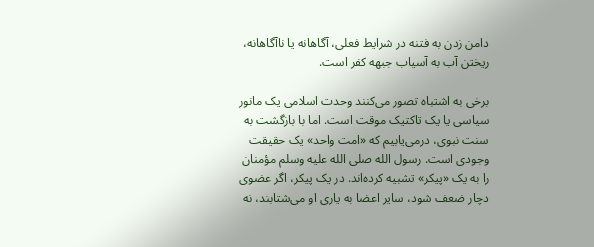دامن زدن به فتنه در شرایط فعلی، آگاهانه یا ناآگاهانه، ریختن آب به آسیاب جبهه کفر است.

برخی به اشتباه تصور می‌کنند وحدت اسلامی یک مانور سیاسی یا یک تاکتیک موقت است. اما با بازگشت به سنت نبوی، درمی‌یابیم که «امت واحد» یک حقیقت وجودی است. رسول الله صلی الله علیه وسلم مؤمنان را به یک «پیکر» تشبیه کرده‌اند. در یک پیکر، اگر عضوی دچار ضعف شود، سایر اعضا به یاری او می‌شتابند، نه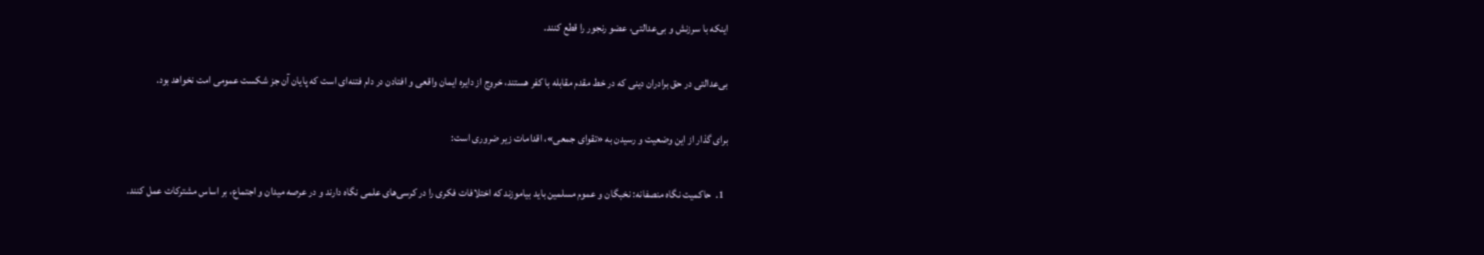اینکه با سرزنش و بی‌عدالتی، عضو رنجور را قطع کنند.

بی‌عدالتی در حق برادران دینی که در خط مقدم مقابله با کفر هستند، خروج از دایره ایمان واقعی و افتادن در دام فتنه‌ای است که پایان آن جز شکست عمومی امت نخواهد بود.

برای گذار از این وضعیت و رسیدن به «تقوای جمعی»، اقدامات زیر ضروری است:

  1.  حاکمیت نگاه منصفانه: نخبگان و عموم مسلمین باید بیاموزند که اختلافات فکری را در کرسی‌های علمی نگاه دارند و در عرصه میدان و اجتماع، بر اساس مشترکات عمل کنند.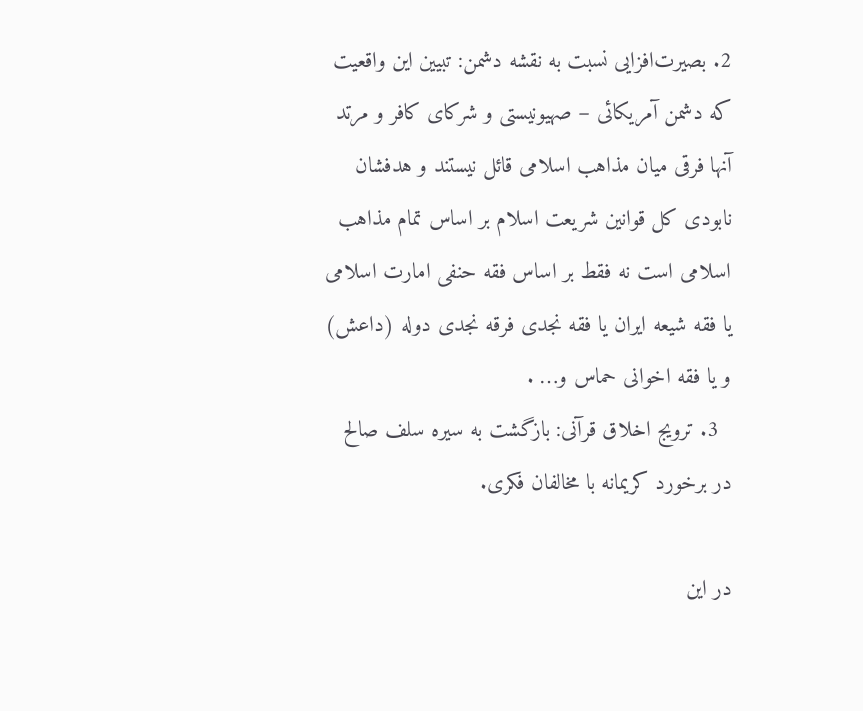2. بصیرت‌افزایی نسبت به نقشه دشمن: تبیین این واقعیت که دشمن آمریکائی – صهیونیستی و شرکای کافر و مرتد آنها فرقی میان مذاهب اسلامی قائل نیستند و هدفشان نابودی کل قوانین شریعت اسلام بر اساس تمام مذاهب اسلامی است نه فقط بر اساس فقه حنفی امارت اسلامی یا فقه شیعه ایران یا فقه نجدی فرقه نجدی دوله (داعش) و یا فقه اخوانی حماس و… .
  3. ترویج اخلاق قرآنی: بازگشت به سیره سلف صالح در برخورد کریمانه با مخالفان فکری.

در این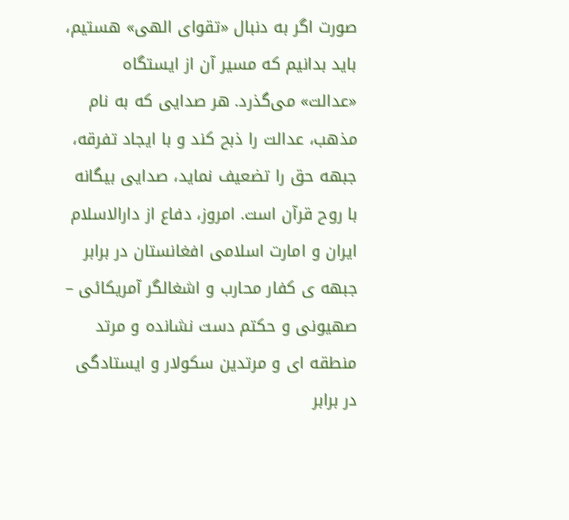صورت اگر به دنبال «تقوای الهی» هستیم، باید بدانیم که مسیر آن از ایستگاه «عدالت» می‌گذرد. هر صدایی که به نام مذهب، عدالت را ذبح کند و با ایجاد تفرقه، جبهه حق را تضعیف نماید، صدایی بیگانه با روح قرآن است. امروز، دفاع از دارالاسلام ایران و امارت اسلامی افغانستان در برابر جبهه ی کفار محارب و اشغالگر آمریکائی – صهیونی و حکتم دست نشانده و مرتد منطقه ای و مرتدین سکولار و ایستادگی در برابر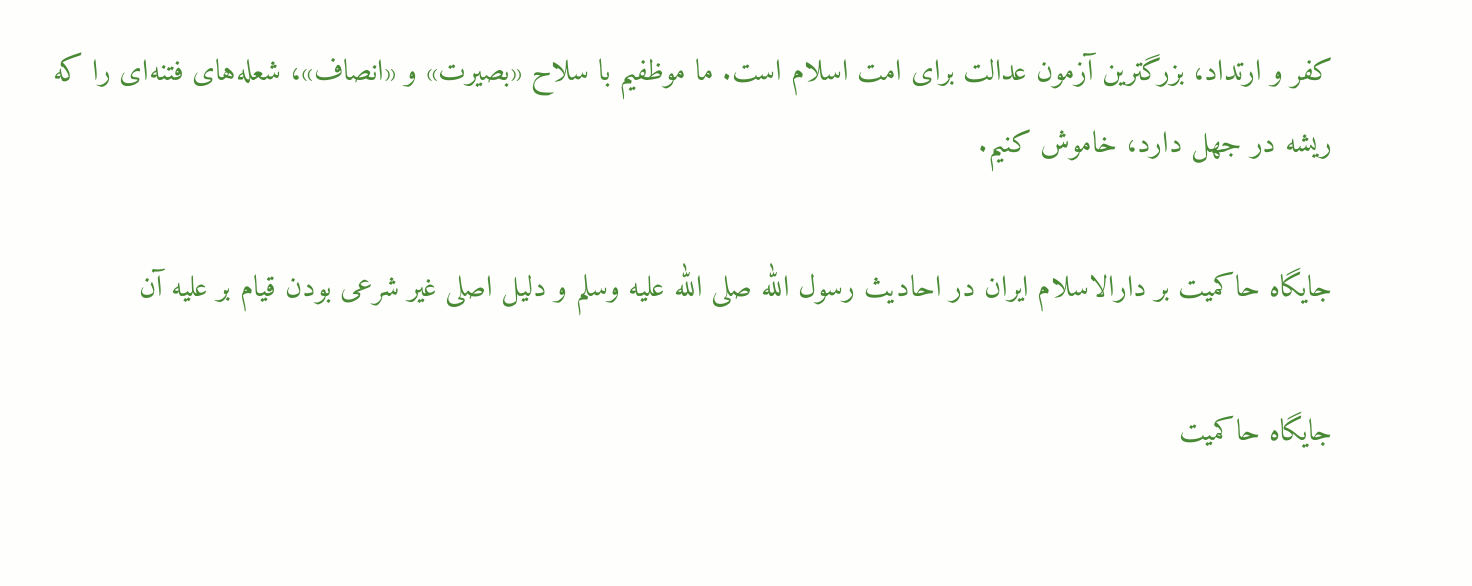کفر و ارتداد، بزرگترین آزمون عدالت برای امت اسلام است. ما موظفیم با سلاح «بصیرت» و «انصاف»، شعله‌های فتنه‌ای را که ریشه در جهل دارد، خاموش کنیم.

جایگاه حاکمیت بر دارالاسلام ایران در احادیث رسول الله صلی الله علیه وسلم و دلیل اصلی غیر شرعی بودن قیام بر علیه آن

جایگاه حاکمیت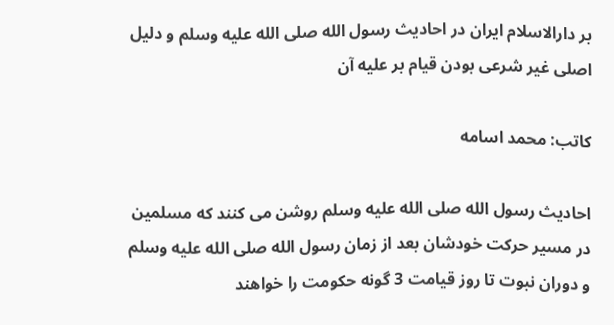بر دارالاسلام ایران در احادیث رسول الله صلی الله علیه وسلم و دلیل اصلی غیر شرعی بودن قیام بر علیه آن

کاتب: محمد اسامه

احادیث رسول الله صلی الله علیه وسلم روشن می کنند که مسلمین در مسیر حرکت خودشان بعد از زمان رسول الله صلی الله علیه وسلم و دوران نبوت تا روز قیامت 3 گونه حکومت را خواهند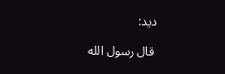دید:

 قال رسول الله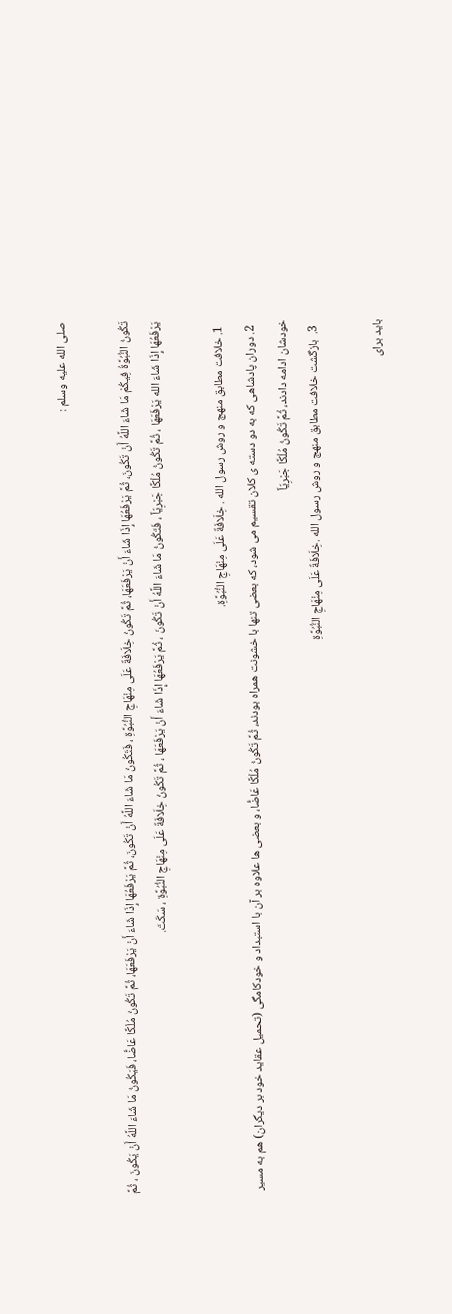صلى الله عليه وسلم :

تَكُونُ النُّبُوَّةُ فِيكُمْ مَا شَاءَ اللَّهُ أَنْ تَكُونَ، ثُمَّ يَرْفَعُهَا إِذَا شَاءَ أَنْ يَرْفَعَهَا، ثُمَّ تَكُونُ خِلَافَةٌ عَلَى مِنْهَاجِ النُّبُوَّةِ ، فَتَكُونُ مَا شَاءَ اللَّهُ أَنْ تَكُونَ، ثُمَّ يَرْفَعُهَا إِذَا شَاءَ أَنْ يَرْفَعَهَا، ثُمَّ تَكُونُ مُلْكًا عَاضًّا، فَيَكُونُ مَا شَاءَ اللَّهُ أَنْ يَكُونَ ، ثُمَّ يَرْفَعُهَا إِذَا شَاءَ الله يَرْفَعَهَا ، ثُمَّ تَكُونُ مُلْكًا جَبْرِيّاً ، فَتَكُونُ مَا شَاءَ اللَّهُ أَنْ تَكُونَ ، ثُمَّ يَرْفَعُهَا إِذَا شَاءَ أَنْ يَرْفَعَهَا ، ثُمَّ تَكُونُ خِلَافَةٌ عَلَى مِنْهَاجِ النُّبُوَّةِ ، سَكَتَ.

  1. خلافت مطابق منهج و روش رسول الله . خِلَافَةٌ عَلَى مِنْهَاجِ النُّبُوَّةِ.
  2. دوران پادشاهی که به دو دسته ی کلان تقسیم می شود، که بعضی تنها با خشونت همراه بودند، ثُمَّ تَكُونُ مُلْكًا عَاضًّا، و بعضی ها علاوه بر آن با استبداد و خودکامگی (تحمیل عقاید خود بر دیگران) هم به مسیر خودشان ادامه دادند، ثُمَّ تَكُونُ مُلْكًا جَبْرِيّاً
  3.  بازگشت خلافت مطابق منهج و روش رسول الله .خِلَافَةٌ عَلَى مِنْهَاجِ النُّبُوَّةِ

باید برای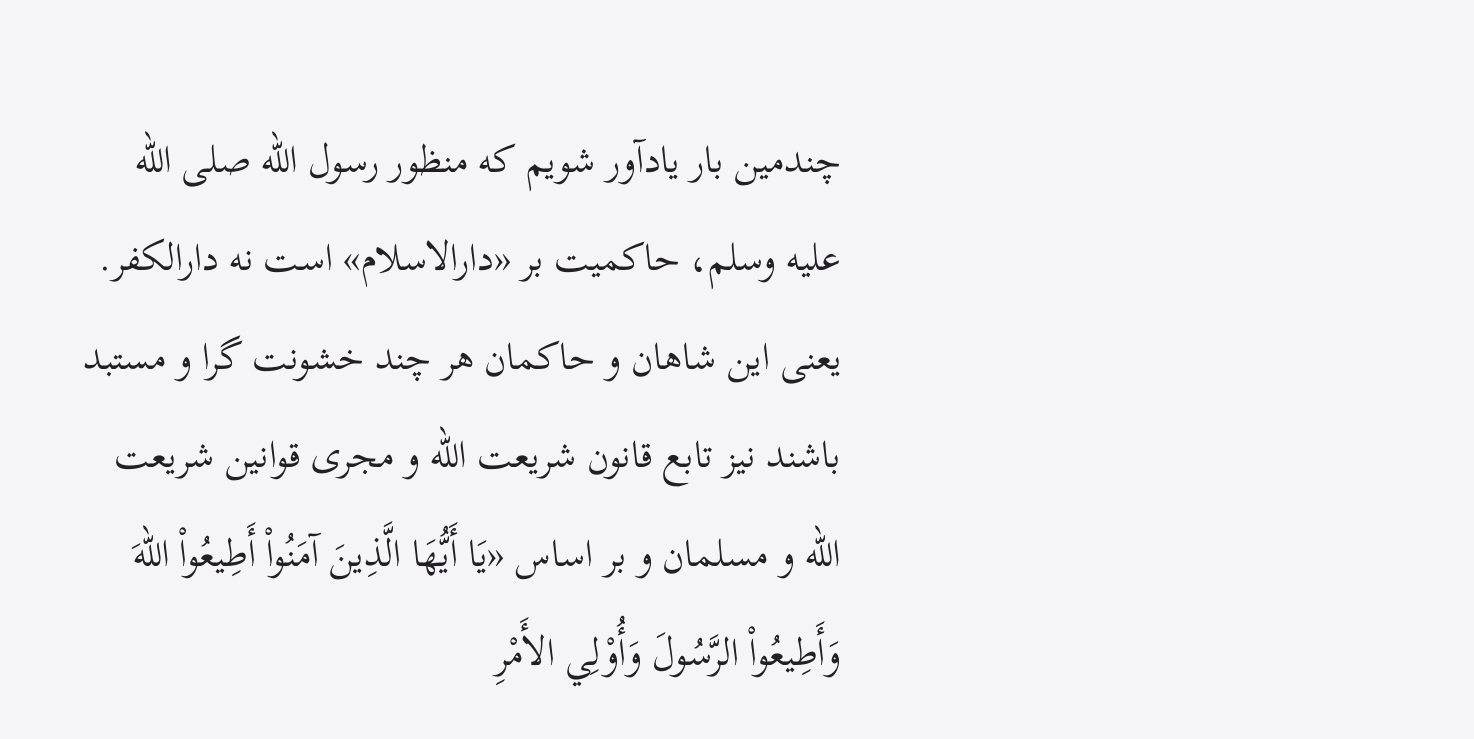چندمین بار یادآور شویم که منظور رسول الله صلی الله علیه وسلم، حاکمیت بر «دارالاسلام» است نه دارالکفر. یعنی این شاهان و حاکمان هر چند خشونت گرا و مستبد باشند نیز تابع قانون شریعت الله و مجری قوانین شریعت الله و مسلمان و بر اساس «يَا أَيُّهَا الَّذِينَ آمَنُواْ أَطِيعُواْ اللّهَ وَأَطِيعُواْ الرَّسُولَ وَأُوْلِي الأَمْرِ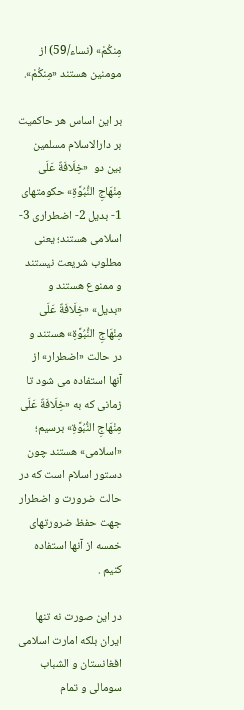مِنكُمْ» (نساء/59) از مومنین هستند «مِنكُمْ».

بر این اساس هر حاکمیت بر دارالاسلام مسلمین بین دو  «خِلَافَةٌ عَلَى مِنْهَاجِ النُّبُوَّةِ» حکومتهای 1- بدیل 2- اضطراری 3- اسلامی هستند؛ یعنی مطلوب شریعت نیستند و ممنوع هستند و «بدیل» «خِلَافَةٌ عَلَى مِنْهَاجِ النُّبُوَّةِ» هستند و در حالت «اضطرار» از آنها استفاده می شود تا زمانی که به «خِلَافَةٌ عَلَى مِنْهَاجِ النُّبُوَّةِ» برسیم؛ «اسلامی» هستند چون دستور اسلام است که در حالت ضرورت و اضطرار جهت حفظ ضرورتهای خمسه از آنها استفاده کنیم .

در این صورت نه تنها ایران بلکه امارت اسلامی افغانستان و الشباب سومالی و تمام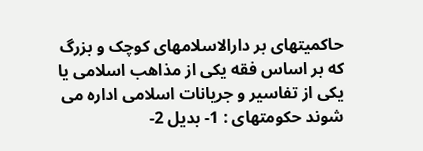حاکمیتهای بر دارالاسلامهای کوچک و بزرگ که بر اساس فقه یکی از مذاهب اسلامی یا یکی از تفاسیر و جریانات اسلامی اداره می شوند حکومتهای : 1- بدیل 2-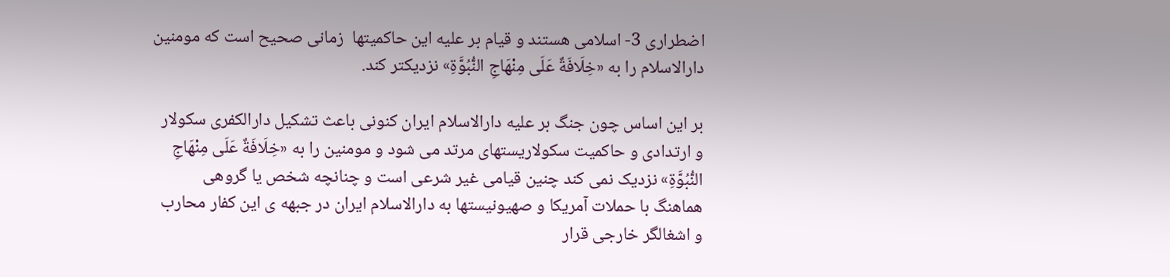اضطراری 3- اسلامی هستند و قیام بر علیه این حاکمیتها  زمانی صحیح است که مومنین دارالاسلام را به «خِلَافَةٌ عَلَى مِنْهَاجِ النُّبُوَّةِ» نزدیکتر کند.

بر این اساس چون جنگ بر علیه دارالاسلام ایران کنونی باعث تشکیل دارالکفری سکولار و ارتدادی و حاکمیت سکولاریستهای مرتد می شود و مومنین را به «خِلَافَةٌ عَلَى مِنْهَاجِ النُّبُوَّةِ» نزدیک نمی کند چنین قیامی غیر شرعی است و چنانچه شخص یا گروهی هماهنگ با حملات آمریکا و صهیونیستها به دارالاسلام ایران در جبهه ی این کفار محارب و اشغالگر خارجی قرار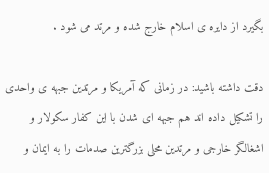بگیرد از دایره ی اسلام خارج شده و مرتد می شود .

دقت داشته باشید: در زمانی که آمریکا و مرتدین جبهه ی واحدی را تشکیل داده اند هم جبهه ای شدن با این کفار سکولار و اشغالگر خارجی و مرتدین محلی بزرگترین صدمات را به ایمان و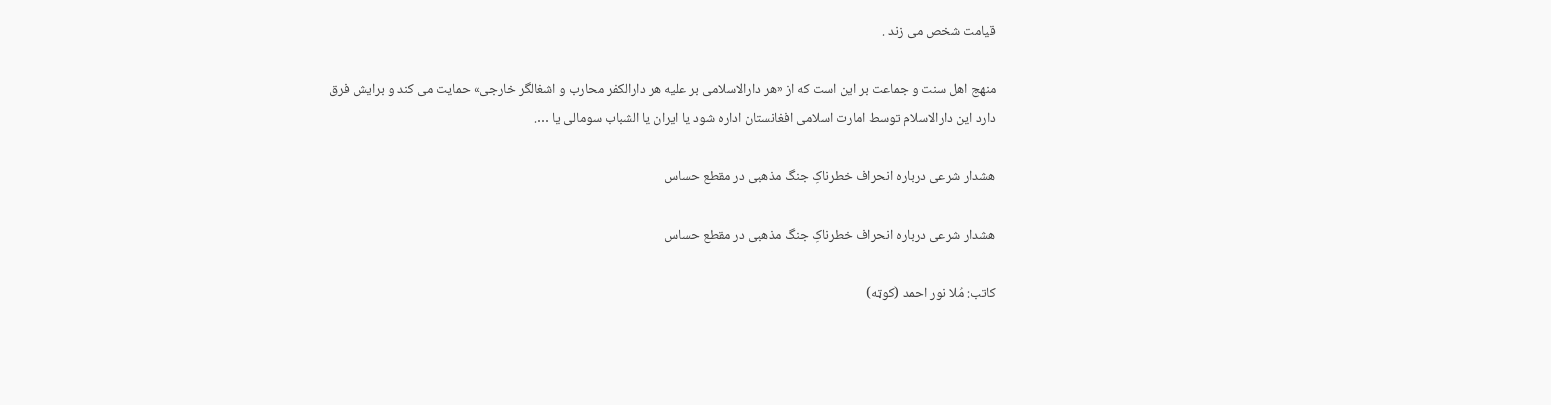قیامت شخص می زند .

منهج اهل سنت و جماعت بر این است که از «هر دارالاسلامی بر علیه هر دارالکفر محارب و اشغالگر خارجی» حمایت می کند و برایش فرق دارد این دارالاسلام توسط امارت اسلامی افغانستان اداره شود یا ایران یا الشباب سومالی یا ….

هشدار شرعی درباره انحراف خطرناکِ جنگ مذهبی در مقطع حساس

هشدار شرعی درباره انحراف خطرناکِ جنگ مذهبی در مقطع حساس

کاتب: مُلا نور احمد (کوټه)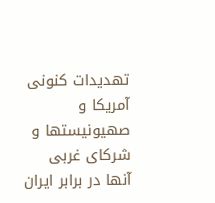تهدیدات کنونی آمریکا و صهیونیستها و شرکای غربی آنها در برابر ایران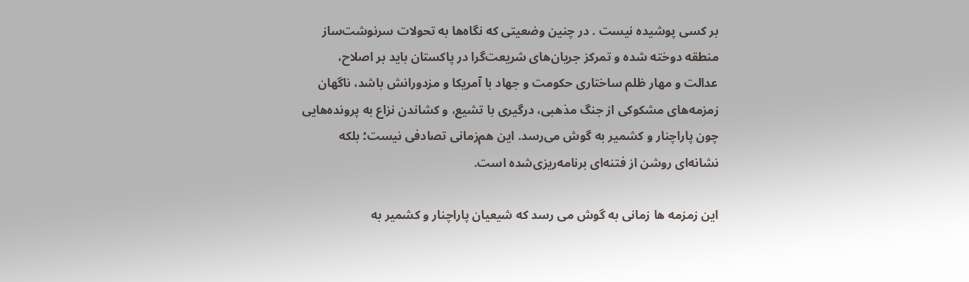بر کسی پوشیده نیست . در چنین وضعیتی که نگاه‌ها به تحولات سرنوشت‌ساز منطقه دوخته شده و تمرکز جریان‌های شریعت‌گرا در پاکستان باید بر اصلاح، عدالت و مهار ظلم ساختاری حکومت و جهاد با آمریکا و مزدورانش باشد، ناگهان زمزمه‌های مشکوکی از جنگ مذهبی، درگیری با تشیع، و کشاندن نزاع به پرونده‌هایی چون پاراچنار و کشمیر به گوش می‌رسد. این هم‌زمانی تصادفی نیست؛ بلکه نشانه‌ای روشن از فتنه‌ای برنامه‌ریزی‌شده است.

این زمزمه ها زمانی به گوش می رسد که شیعیان پاراچنار و کشمیر به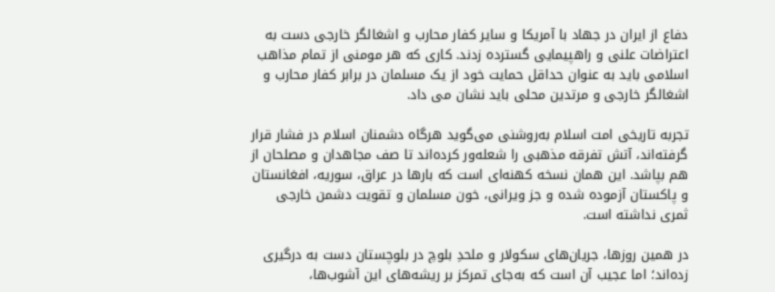دفاع از ایران در جهاد با آمریکا و سایر کفار محارب و اشغالگر خارجی دست به اعتراضات علنی و راهپیمایی گسترده زدند. کاری که هر مومنی از تمام مذاهب اسلامی باید به عنوان حداقل حمایت خود از یک مسلمان در برابر کفار محارب و اشغالگر خارجی و مرتدین محلی باید نشان می داد.

تجربه تاریخی امت اسلام به‌روشنی می‌گوید هرگاه دشمنان اسلام در فشار قرار گرفته‌اند، آتش تفرقه مذهبی را شعله‌ور کرده‌اند تا صف مجاهدان و مصلحان از هم بپاشد. این همان نسخه کهنه‌ای است که بارها در عراق، سوریه، افغانستان و پاکستان آزموده شده و جز ویرانی، خون مسلمان و تقویت دشمن خارجی ثمری نداشته است.

در همین روزها، جریان‌های سکولار و ملحدِ بلوچ در بلوچستان دست به درگیری زده‌اند؛ اما عجیب آن است که به‌جای تمرکز بر ریشه‌های این آشوب‌ها،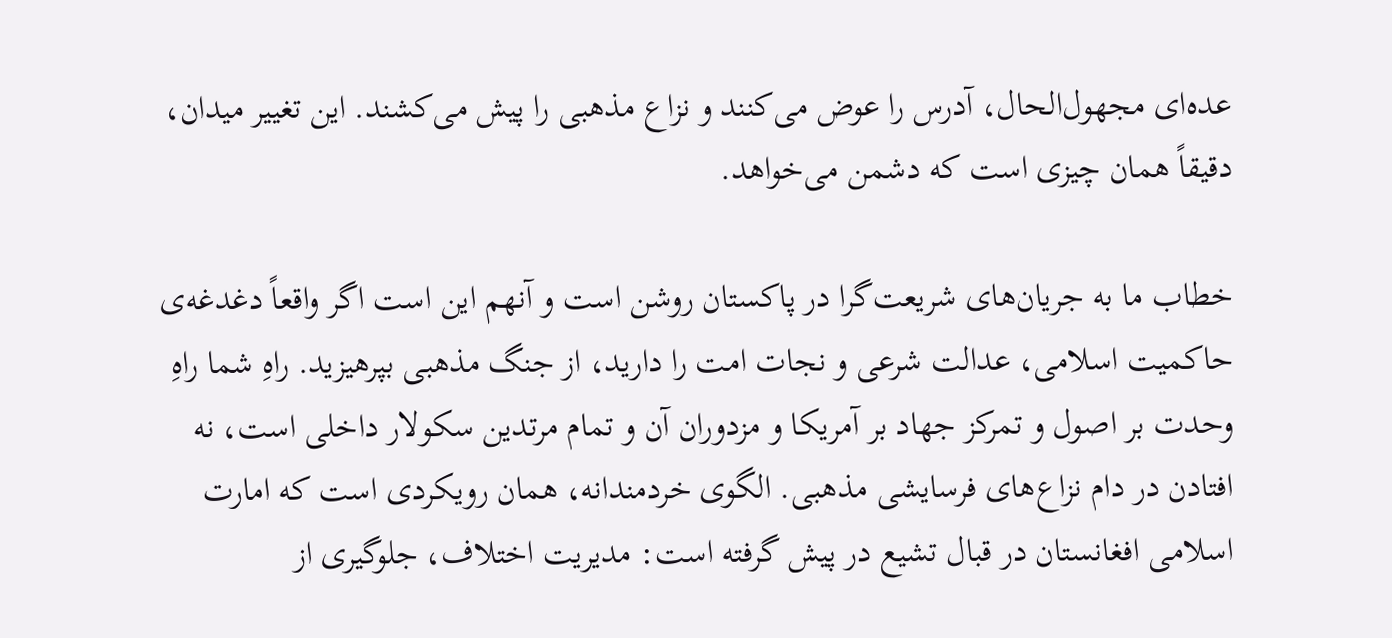عده‌ای مجهول‌الحال، آدرس را عوض می‌کنند و نزاع مذهبی را پیش می‌کشند. این تغییر میدان، دقیقاً همان چیزی است که دشمن می‌خواهد.

خطاب ما به جریان‌های شریعت‌گرا در پاکستان روشن است و آنهم این است اگر واقعاً دغدغه‌ی حاکمیت اسلامی، عدالت شرعی و نجات امت را دارید، از جنگ مذهبی بپرهیزید. راهِ شما راهِ وحدت بر اصول و تمرکز جهاد بر آمریکا و مزدوران آن و تمام مرتدین سکولار داخلی است، نه افتادن در دام نزاع‌های فرسایشی مذهبی. الگوی خردمندانه، همان رویکردی است که امارت اسلامی افغانستان در قبال تشیع در پیش گرفته است: مدیریت اختلاف، جلوگیری از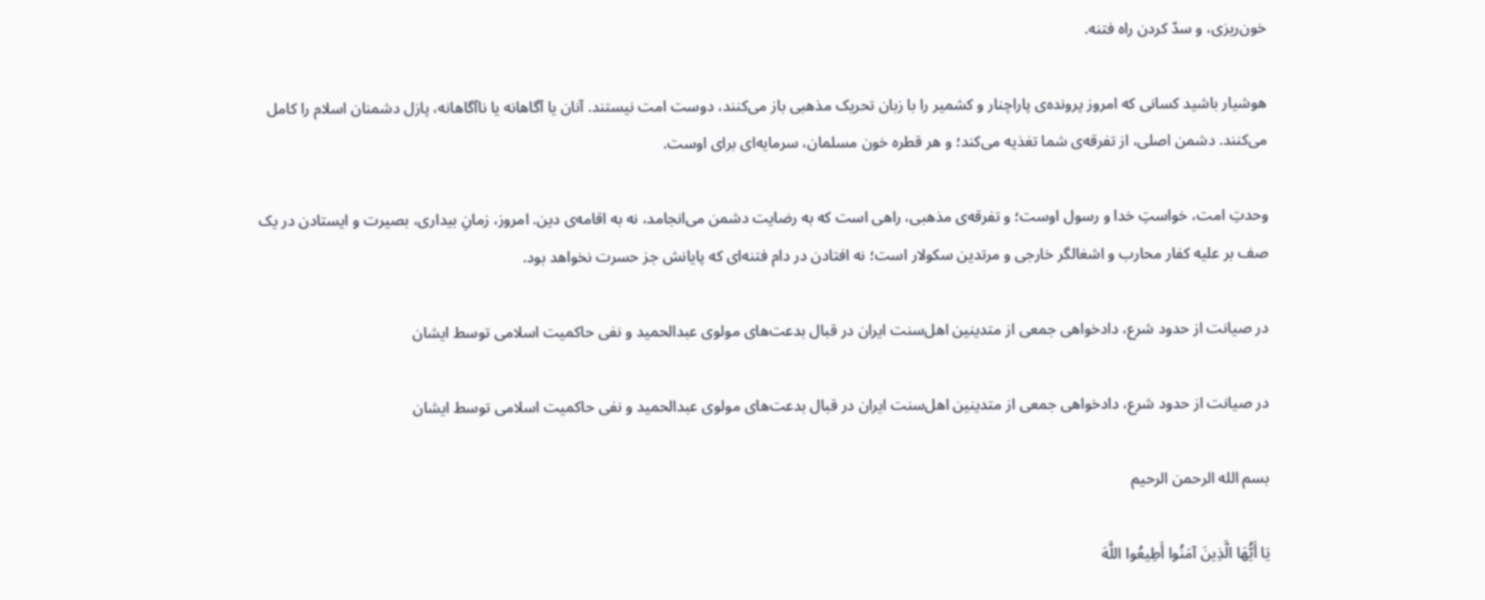خون‌ریزی، و سدّ کردن راه فتنه.

هوشیار باشید کسانی که امروز پرونده‌ی پاراچنار و کشمیر را با زبان تحریک مذهبی باز می‌کنند، دوست امت نیستند. آنان یا آگاهانه یا ناآگاهانه، پازل دشمنان اسلام را کامل می‌کنند. دشمن اصلی، از تفرقه‌ی شما تغذیه می‌کند؛ و هر قطره خون مسلمان، سرمایه‌ای برای اوست.

وحدتِ امت، خواستِ خدا و رسول اوست؛ و تفرقه‌ی مذهبی، راهی است که به رضایت دشمن می‌انجامد، نه به اقامه‌ی دین. امروز، زمانِ بیداری، بصیرت و ایستادن در یک صف بر علیه کفار محارب و اشغالگر خارجی و مرتدین سکولار است؛ نه افتادن در دام فتنه‌ای که پایانش جز حسرت نخواهد بود.

در صیانت از حدود شرع، دادخواهی جمعی از متدینین اهل‌سنت ایران در قبال بدعت‌های مولوی عبدالحمید و نفی حاکمیت اسلامی توسط ایشان

در صیانت از حدود شرع، دادخواهی جمعی از متدینین اهل‌سنت ایران در قبال بدعت‌های مولوی عبدالحمید و نفی حاکمیت اسلامی توسط ایشان

بسم الله الرحمن الرحیم

يَا أَيُّهَا الَّذِينَ آمَنُوا أَطِيعُوا اللَّهَ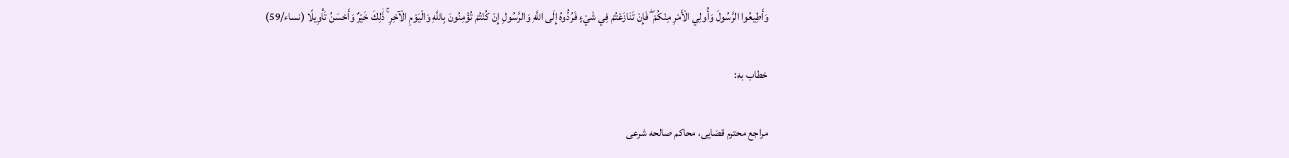وَأَطِيعُوا الرَّسُولَ وَأُولِي الْأَمْرِ مِنْكُمْ ۖ فَإِنْ تَنَازَعْتُمْ فِي شَيْءٍ فَرُدُّوهُ إِلَى اللَّهِ وَالرَّسُولِ إِنْ كُنْتُمْ تُؤْمِنُونَ بِاللَّهِ وَالْيَوْمِ الْآخِرِ ۚ ذَٰلِكَ خَيْرٌ وَأَحْسَنُ تَأْوِيلًا (نساء/59)

خطاب به:

مراجع محترم قضایی، محاکم صالحه شرعی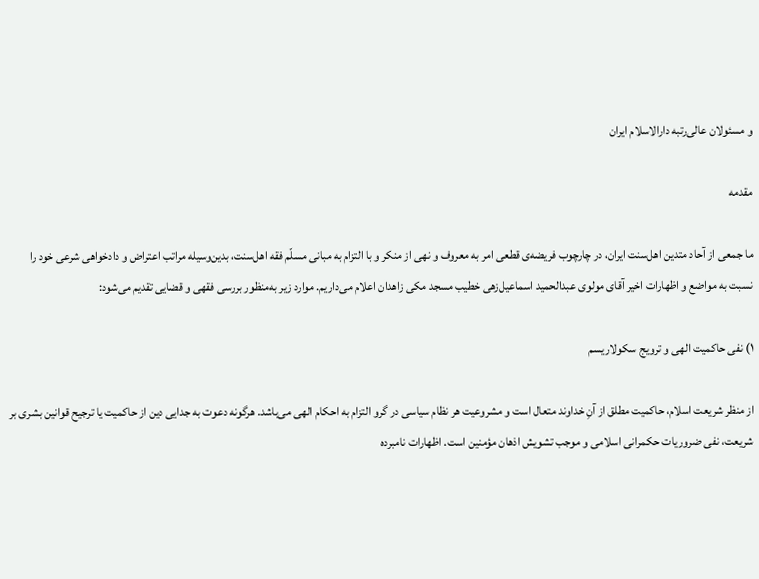و مسئولان عالی‌رتبه دارالاسلام ایران

مقدمه

ما جمعی از آحاد متدین اهل‌سنت ایران، در چارچوب فریضه‌ی قطعی امر به معروف و نهی از منکر و با التزام به مبانی مسلّم فقه اهل‌سنت، بدین‌وسیله مراتب اعتراض و دادخواهی شرعی خود را نسبت به مواضع و اظهارات اخیر آقای مولوی عبدالحمید اسماعیل‌زهی خطیب مسجد مکی زاهدان اعلام می‌داریم. موارد زیر به‌منظور بررسی فقهی و قضایی تقدیم می‌شود:

۱) نفی حاکمیت الهی و ترویج سکولاریسم

از منظر شریعت اسلام، حاکمیت مطلق از آنِ خداوند متعال است و مشروعیت هر نظام سیاسی در گرو التزام به احکام الهی می‌باشد. هرگونه دعوت به جدایی دین از حاکمیت یا ترجیح قوانین بشری بر شریعت، نفی ضروریات حکمرانی اسلامی و موجب تشویش اذهان مؤمنین است. اظهارات نامبرده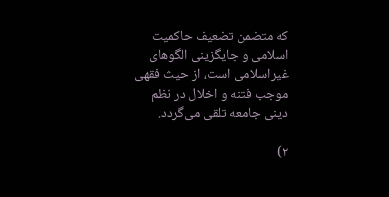که متضمن تضعیف حاکمیت اسلامی و جایگزینی الگوهای غیراسلامی است، از حیث فقهی موجب فتنه و اخلال در نظم دینی جامعه تلقی می‌گردد.

۲)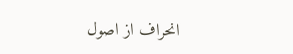انحراف از اصول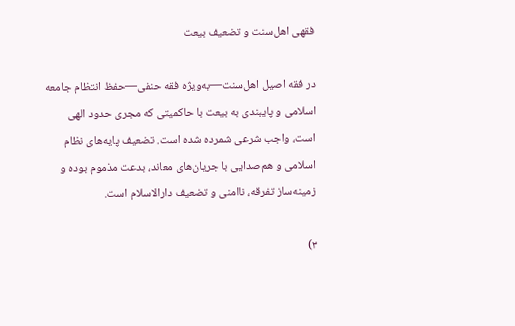فقهی اهل‌سنت و تضعیف بیعت

در فقه اصیل اهل‌سنت—به‌ویژه فقه حنفی—حفظ انتظام جامعه اسلامی و پایبندی به بیعت با حاکمیتی که مجری حدود الهی است، واجب شرعی شمرده شده است. تضعیف پایه‌های نظام اسلامی و هم‌صدایی با جریان‌های معاند، بدعت مذموم بوده و زمینه‌ساز تفرقه، ناامنی و تضعیف دارالاسلام است.

۳)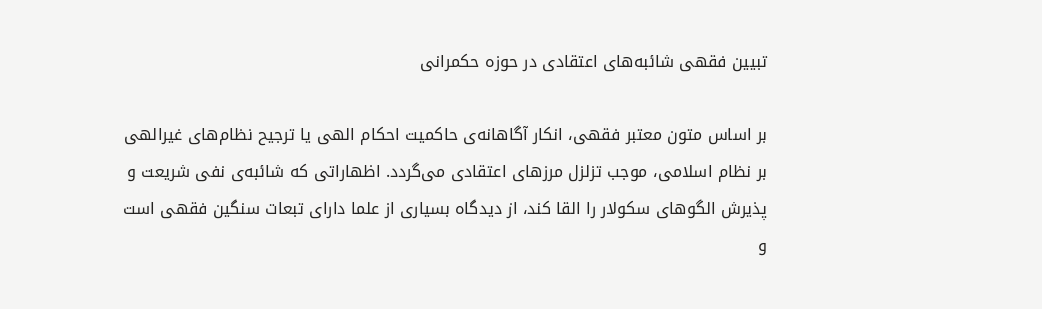تبیین فقهی شائبه‌های اعتقادی در حوزه حکمرانی

بر اساس متون معتبر فقهی، انکار آگاهانه‌ی حاکمیت احکام الهی یا ترجیح نظام‌های غیرالهی بر نظام اسلامی، موجب تزلزل مرزهای اعتقادی می‌گردد. اظهاراتی که شائبه‌ی نفی شریعت و پذیرش الگوهای سکولار را القا کند، از دیدگاه بسیاری از علما دارای تبعات سنگین فقهی است و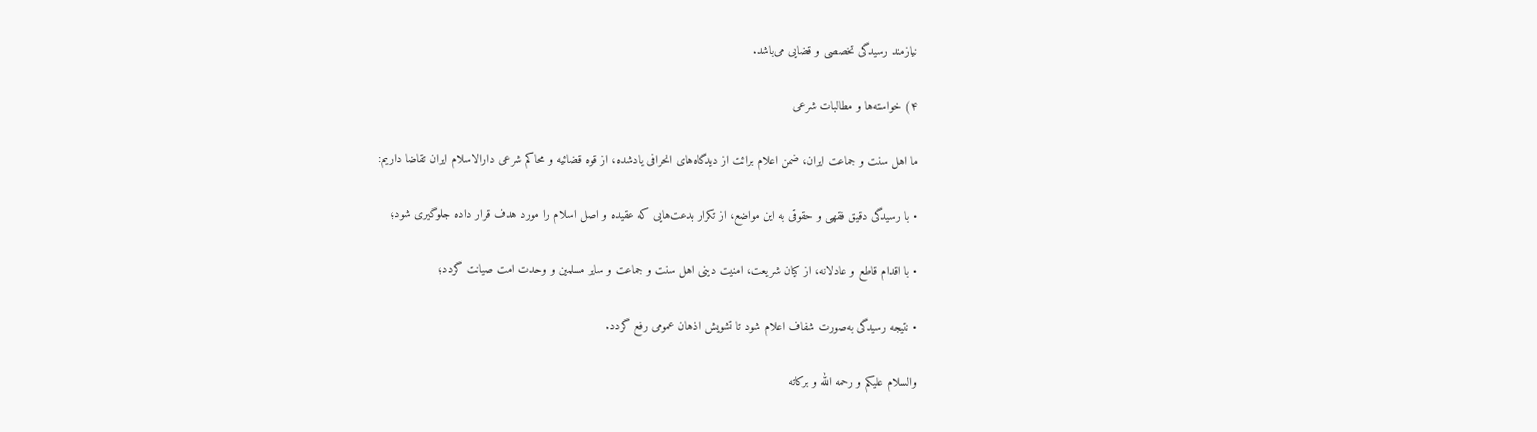نیازمند رسیدگی تخصصی و قضایی می‌باشد.

۴) خواسته‌ها و مطالبات شرعی

ما اهل سنت و جماعت ایران، ضمن اعلام برائت از دیدگاه‌های انحرافی یادشده، از قوه قضائیه و محاکم شرعی دارالاسلام ایران تقاضا داریم:

• با رسیدگی دقیق فقهی و حقوقی به این مواضع، از تکرار بدعت‌هایی که عقیده و اصل اسلام را مورد هدف قرار داده جلوگیری شود؛

• با اقدام قاطع و عادلانه، از کیان شریعت، امنیت دینی اهل سنت و جماعت و سایر مسلمین و وحدت امت صیانت گردد؛

• نتیجه رسیدگی به‌صورت شفاف اعلام شود تا تشویش اذهان عمومی رفع گردد.

والسلام علیکم و رحمه الله و برکاته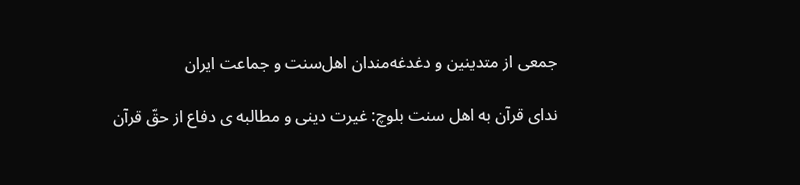جمعی از متدینین و دغدغه‌مندان اهل‌سنت و جماعت ایران

ندای قرآن به اهل سنت بلوچ: غیرت دینی و مطالبه ی دفاع از حقّ قرآن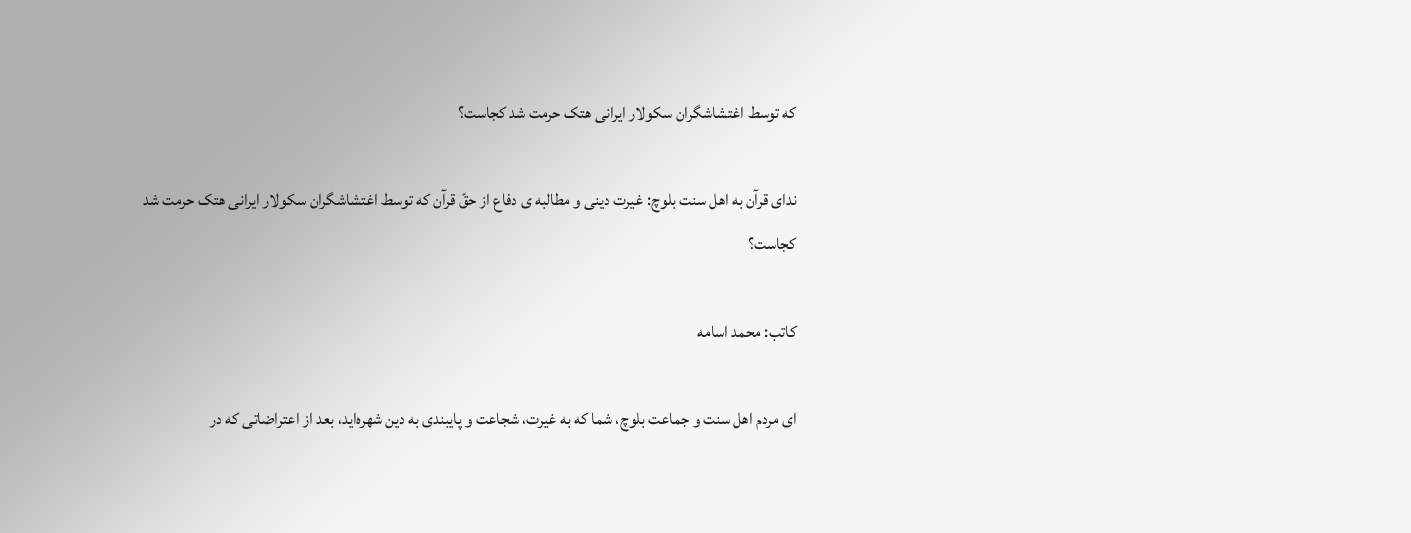که توسط اغتشاشگران سکولار ایرانی هتک حرمت شد کجاست؟

ندای قرآن به اهل سنت بلوچ: غیرت دینی و مطالبه ی دفاع از حقّ قرآن که توسط اغتشاشگران سکولار ایرانی هتک حرمت شد کجاست؟

کاتب: محمد اسامه

ای مردم اهل سنت و جماعت بلوچ، شما که به غیرت، شجاعت و پایبندی به دین شهره‌اید، بعد از اعتراضاتی که در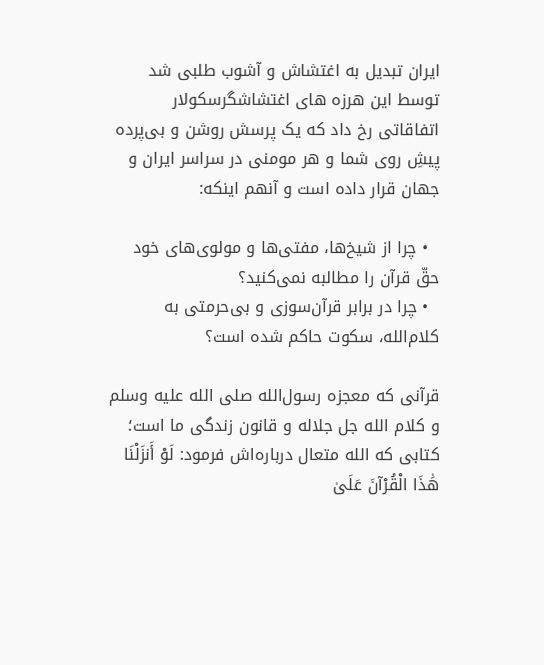ایران تبدیل به اغتشاش و آشوب طلبی شد توسط این هرزه های اغتشاشگرسکولار اتفاقاتی رخ داد که یک پرسش روشن و بی‌پرده پیشِ روی شما و هر مومنی در سراسر ایران و جهان قرار داده است و آنهم اینکه:

  • چرا از شیخ‌ها، مفتی‌ها و مولوی‌های خود حقّ قرآن را مطالبه نمی‌کنید؟
  • چرا در برابر قرآن‌سوزی و بی‌حرمتی به کلام‌الله، سکوت حاکم شده است؟

قرآنی که معجزه رسول‌الله صلی الله علیه وسلم و کلام الله جل جلاله و قانون زندگی ما است؛ کتابی که الله متعال درباره‌اش فرمود: لَوْ أَنزَلْنَا هَٰذَا الْقُرْآنَ عَلَىٰ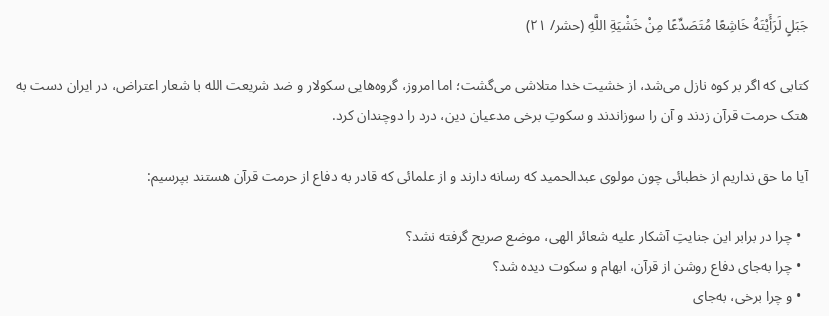جَبَلٍ لَرَأَيْتَهُ خَاشِعًا مُتَصَدِّعًا مِنْ خَشْيَةِ اللَّهِ (حشر/ ۲۱)

کتابی که اگر بر کوه نازل می‌شد، از خشیت خدا متلاشی می‌گشت؛ اما امروز، گروه‌هایی سکولار و ضد شریعت الله با شعار اعتراض، در ایران دست به هتک حرمت قرآن زدند و آن را سوزاندند و سکوتِ برخی مدعیان دین، درد را دوچندان کرد.

آیا ما حق نداریم از خطبائی چون مولوی عبدالحمید که رسانه دارند و از علمائی که قادر به دفاع از حرمت قرآن هستند بپرسیم:

  • چرا در برابر این جنایتِ آشکار علیه شعائر الهی، موضع صریح گرفته نشد؟
  • چرا به‌جای دفاع روشن از قرآن، ابهام و سکوت دیده شد؟
  • و چرا برخی، به‌جای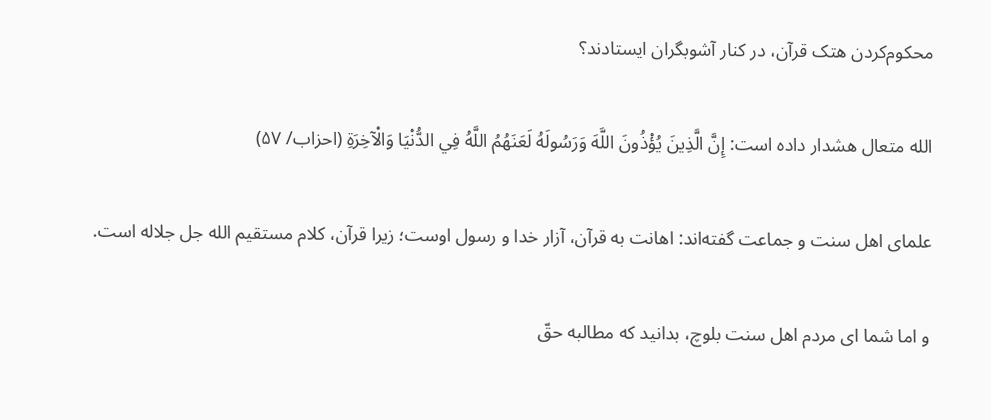محکوم‌کردن هتک قرآن، در کنار آشوبگران ایستادند؟

الله متعال هشدار داده است: إِنَّ الَّذِينَ يُؤْذُونَ اللَّهَ وَرَسُولَهُ لَعَنَهُمُ اللَّهُ فِي الدُّنْيَا وَالْآخِرَةِ (احزاب/ ۵۷)

علمای اهل سنت و جماعت گفته‌اند: اهانت به قرآن، آزار خدا و رسول اوست؛ زیرا قرآن، کلام مستقیم الله جل جلاله است.

و اما شما ای مردم اهل سنت بلوچ، بدانید که مطالبه حقّ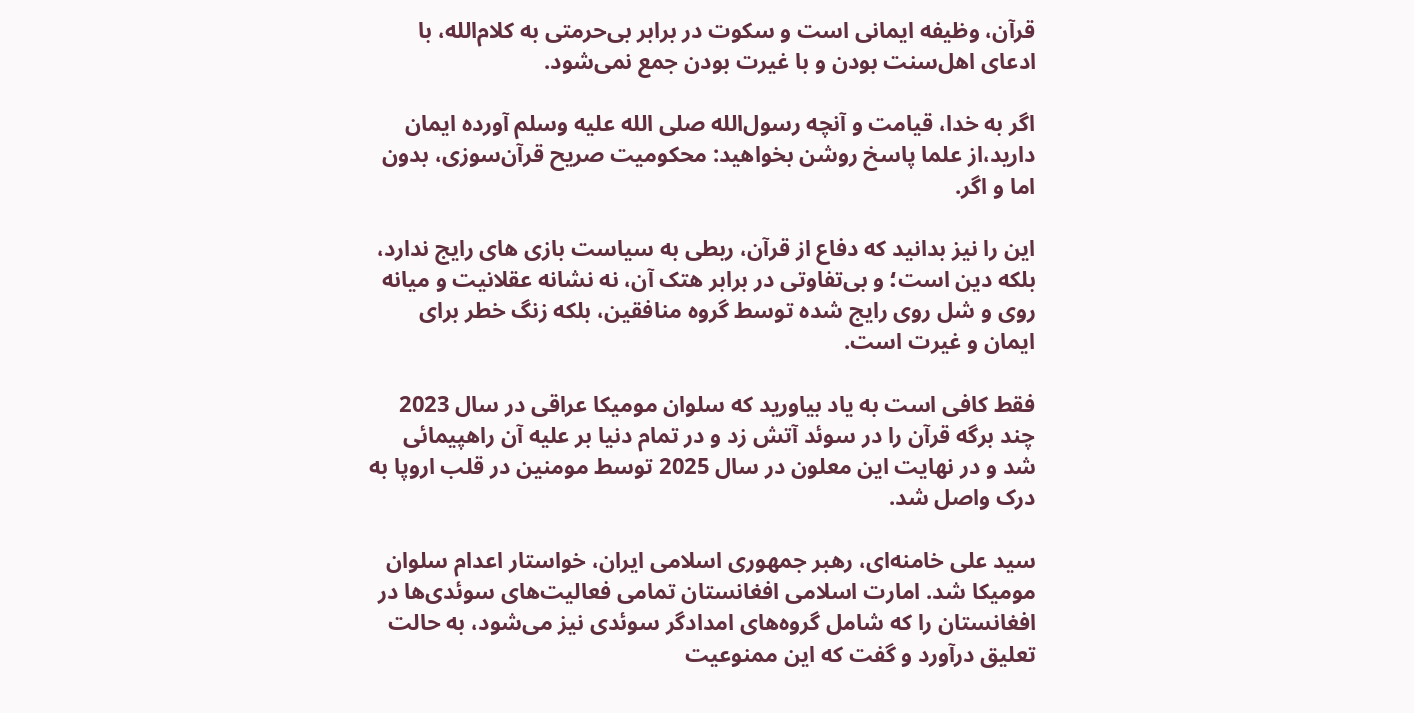قرآن، وظیفه ایمانی است و سکوت در برابر بی‌حرمتی به کلام‌الله، با ادعای اهل‌سنت بودن و با غیرت بودن جمع نمی‌شود.

اگر به خدا، قیامت و آنچه رسول‌الله صلی الله علیه وسلم آورده ایمان دارید،از علما پاسخ روشن بخواهید: محکومیت صریح قرآن‌سوزی، بدون اما و اگر.

این را نیز بدانید که دفاع از قرآن، ربطی به سیاست بازی های رایج ندارد، بلکه دین است؛ و بی‌تفاوتی در برابر هتک آن، نه نشانه عقلانیت و میانه روی و شل روی رایج شده توسط گروه منافقین، بلکه زنگ خطر برای ایمان و غیرت است.

فقط کافی است به یاد بیاورید که سلوان مومیکا عراقی در سال 2023 چند برگه قرآن را در سوئد آتش زد و در تمام دنیا بر علیه آن راهپیمائی شد و در نهایت این معلون در سال 2025 توسط مومنین در قلب اروپا به درک واصل شد.

سید علی خامنه‌ای، رهبر جمهوری اسلامی ایران، خواستار اعدام سلوان مومیکا شد. امارت اسلامی افغانستان تمامی فعالیت‌های سوئدی‌ها در افغانستان را که شامل گروه‌های امدادگر سوئدی نیز می‌شود، به حالت تعلیق درآورد و گفت که این ممنوعیت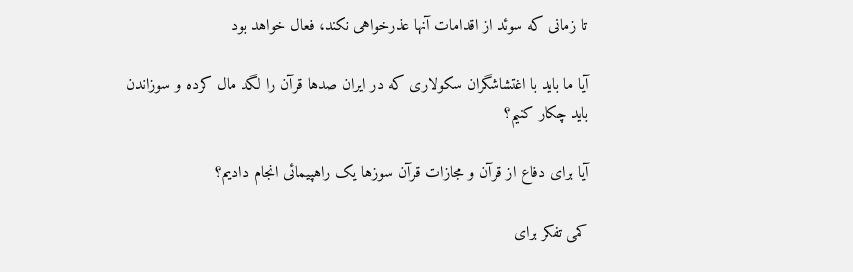تا زمانی که سوئد از اقدامات آنها عذرخواهی نکند، فعال خواهد بود

آیا ما باید با اغتشاشگران سکولاری که در ایران صدها قرآن را لگد مال کرده و سوزاندن باید چکار کنیم؟

آیا برای دفاع از قرآن و مجازات قرآن سوزها یک راهپیمائی انجام دادیم؟

کمی تفکر برای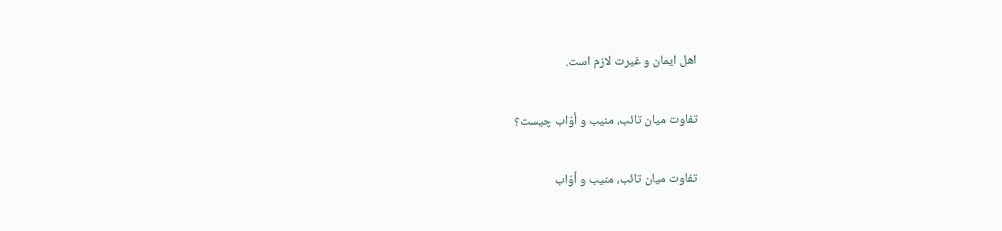اهل ایمان و غیرت لازم است.

تفاوت میان تائب، منیب و أوّاب چیست؟

تفاوت میان تائب، منیب و أوّاب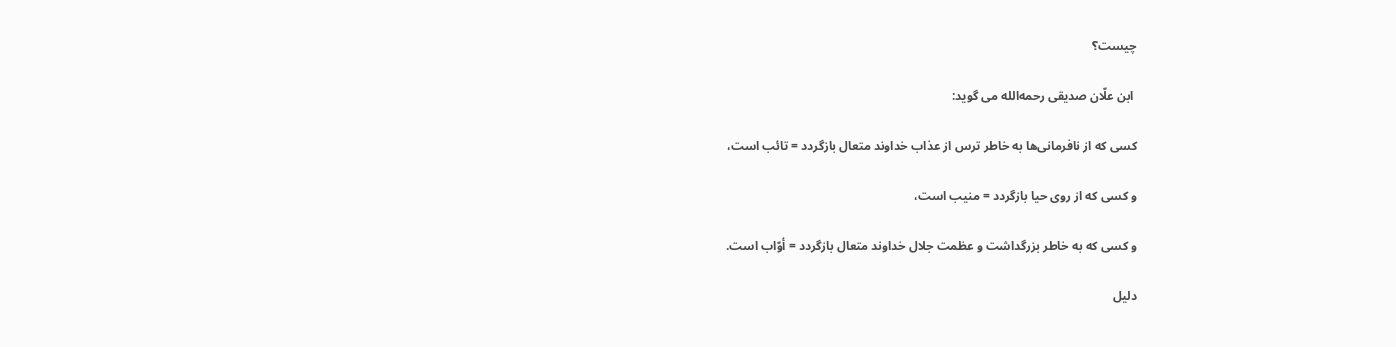چیست؟

 ابن علّان صدیقی رحمه‌الله می‌ گوید:

کسی که از نافرمانی‌ها به خاطر ترس از عذاب خداوند متعال بازگردد = تائب است،

و کسی که از روی حیا بازگردد = منیب است،

و کسی که به خاطر بزرگداشت و عظمت جلال خداوند متعال بازگردد = أوّاب است.

دلیل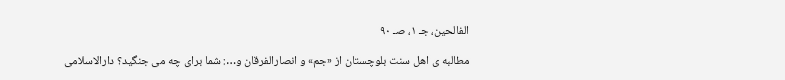الفالحین، جـ ۱، صـ ۹۰

مطالبه ی اهل سنت بلوچستان از «جم» و انصارالفرقان و…: شما برای چه می جنگید؟ دارالاسلامی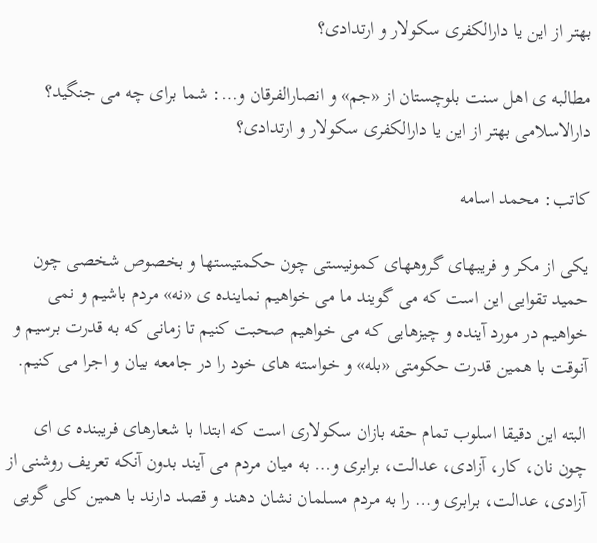بهتر از این یا دارالکفری سکولار و ارتدادی؟

مطالبه ی اهل سنت بلوچستان از «جم» و انصارالفرقان و…: شما برای چه می جنگید؟ دارالاسلامی بهتر از این یا دارالکفری سکولار و ارتدادی؟

کاتب: محمد اسامه

یکی از مکر و فریبهای گروههای کمونیستی چون حکمتیستها و بخصوص شخصی چون حمید تقوایی این است که می گویند ما می خواهیم نماینده ی «نه» مردم باشیم و نمی خواهیم در مورد آینده و چیزهایی که می خواهیم صحبت کنیم تا زمانی که به قدرت برسیم و آنوقت با همین قدرت حکومتی «بله» و خواسته های خود را در جامعه بیان و اجرا می کنیم.

البته این دقیقا اسلوب تمام حقه بازان سکولاری است که ابتدا با شعارهای فریبنده ی ای چون نان، کار، آزادی، عدالت، برابری و… به میان مردم می آیند بدون آنکه تعریف روشنی از آزادی، عدالت، برابری و… را به مردم مسلمان نشان دهند و قصد دارند با همین کلی گویی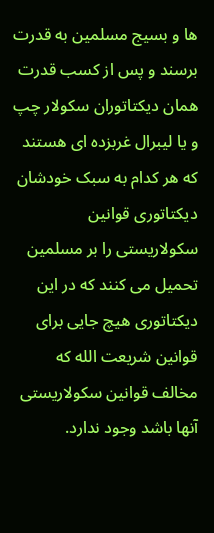ها و بسیج مسلمین به قدرت برسند و پس از کسب قدرت همان دیکتاتوران سکولار چپ و یا لیبرال غربزده ای هستند که هر کدام به سبک خودشان دیکتاتوری قوانین سکولاریستی را بر مسلمین تحمیل می کنند که در این دیکتاتوری هیچ جایی برای قوانین شریعت الله که مخالف قوانین سکولاریستی آنها باشد وجود ندارد.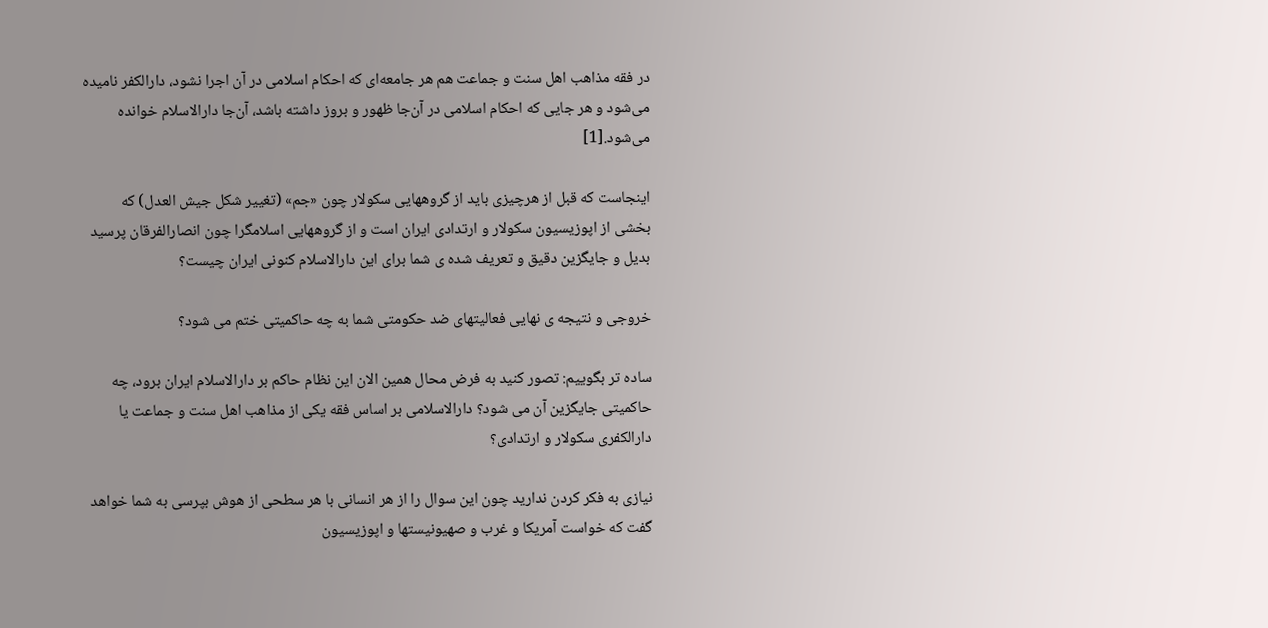در فقه مذاهب اهل سنت و جماعت هم هر جامعه‌ای که احکام اسلامی در آن اجرا نشود، دارالکفر نامیده می‌شود و هر جایی که احکام اسلامی در آن‌جا ظهور و بروز داشته باشد، آن‌جا دارالاسلام خوانده می‌شود.[1]

اینجاست که قبل از هرچیزی باید از گروههایی سکولار چون «جم» (تغییر شکل جیش العدل) که بخشی از اپوزیسیون سکولار و ارتدادی ایران است و از گروههایی اسلامگرا چون انصارالفرقان پرسید بدیل و جایگزین دقیق و تعریف شده ی شما برای این دارالاسلام کنونی ایران چیست؟

خروجی و نتیجه ی نهایی فعالیتهای ضد حکومتی شما به چه حاکمیتی ختم می شود؟

ساده تر بگوییم: تصور کنید به فرض محال همین الان این نظام حاکم بر دارالاسلام ایران برود، چه حاکمیتی جایگزین آن می شود؟ دارالاسلامی بر اساس فقه یکی از مذاهب اهل سنت و جماعت یا دارالکفری سکولار و ارتدادی؟

نیازی به فکر کردن ندارید چون این سوال را از هر انسانی با هر سطحی از هوش بپرسی به شما خواهد گفت که خواست آمریکا و غرب و صهیونیستها و اپوزیسیون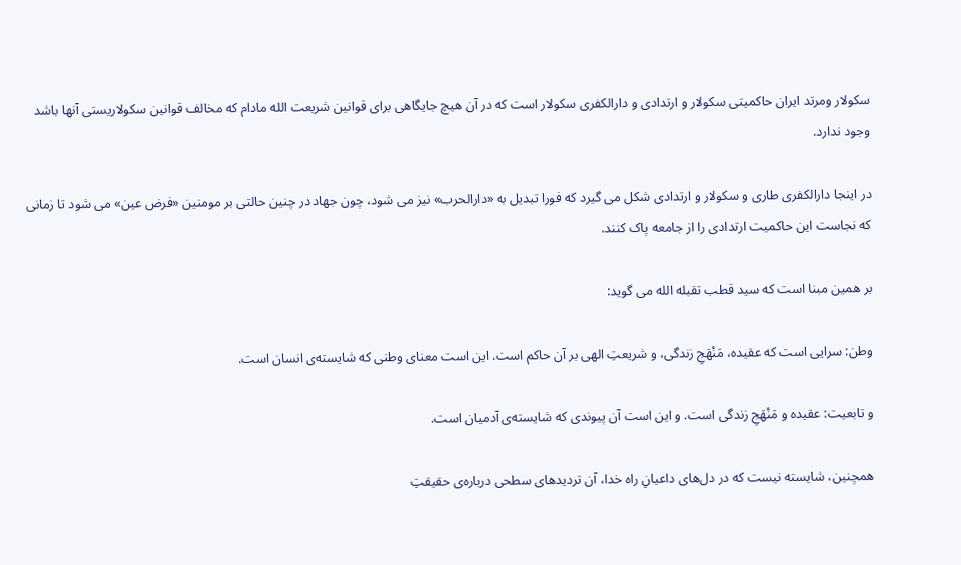سکولار ومرتد ایران حاکمیتی سکولار و ارتدادی و دارالکفری سکولار است که در آن هیچ جایگاهی برای قوانین شریعت الله مادام که مخالف قوانین سکولاریستی آنها باشد وجود ندارد.

در اینجا دارالکفری طاری و سکولار و ارتدادی شکل می گیرد که فورا تبدیل به «دارالحرب» نیز می شود، چون جهاد در چنین حالتی بر مومنین «فرض عین» می شود تا زمانی که نجاست این حاکمیت ارتدادی را از جامعه پاک کنند.

بر همین مبنا است که سید قطب تقبله الله می گوید:

وطن: سرایی است که عقیده، مَنْهَجِ زندگی، و شریعتِ الهی بر آن حاکم است. این است معنای وطنی که شایسته‌ی انسان است.

و تابعیت: عقیده و مَنْهَجِ زندگی است. و این است آن پیوندی که شایسته‌ی آدمیان است.

همچنین، شایسته نیست که در دل‌های داعیانِ راه خدا، آن تردیدهای سطحی درباره‌ی حقیقتِ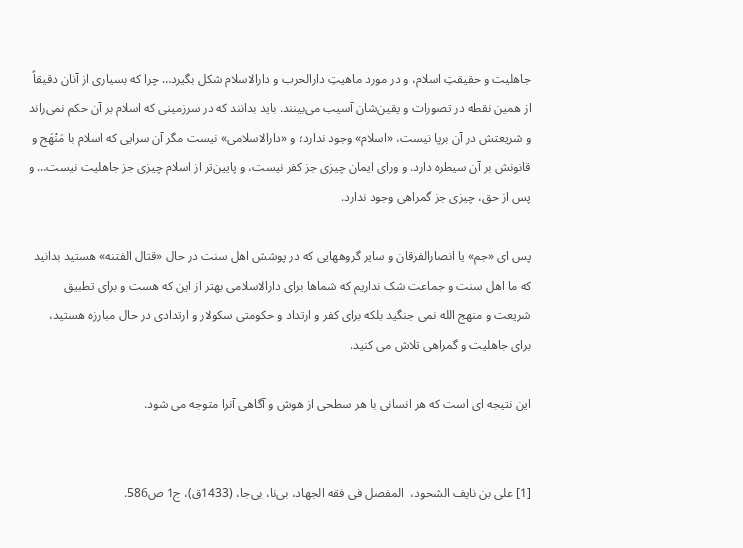جاهلیت و حقیقتِ اسلام، و در مورد ماهیتِ دارالحرب و دارالاسلام شکل بگیرد… چرا که بسیاری از آنان دقیقاً از همین نقطه در تصورات و یقین‌شان آسیب می‌بینند. باید بدانند که در سرزمینی که اسلام بر آن حکم نمی‌راند و شریعتش در آن برپا نیست، «اسلام» وجود ندارد؛ و «دارالاسلامی» نیست مگر آن سرایی که اسلام با مَنْهَج و قانونش بر آن سیطره دارد. و ورای ایمان چیزی جز کفر نیست، و پایین‌تر از اسلام چیزی جز جاهلیت نیست… و پس از حق، چیزی جز گمراهی وجود ندارد.

پس ای «جم» یا انصارالفرقان و سایر گروههایی که در پوشش اهل سنت در حال «قتال الفتنه» هستید بدانید که ما اهل سنت و جماعت شک نداریم که شماها برای دارالاسلامی بهتر از این که هست و برای تطبیق شریعت و منهج الله نمی جنگید بلکه برای کفر و ارتداد و حکومتی سکولار و ارتدادی در حال مبارزه هستید، برای جاهلیت و گمراهی تلاش می کنید.

این نتیجه ای است که هر انسانی با هر سطحی از هوش و آگاهی آنرا متوجه می شود.


[1] علی بن نایف الشحود،  المفصل فی فقه الجهاد، بی‌نا، بی‌جا، (1433ق)، ج1 ص586.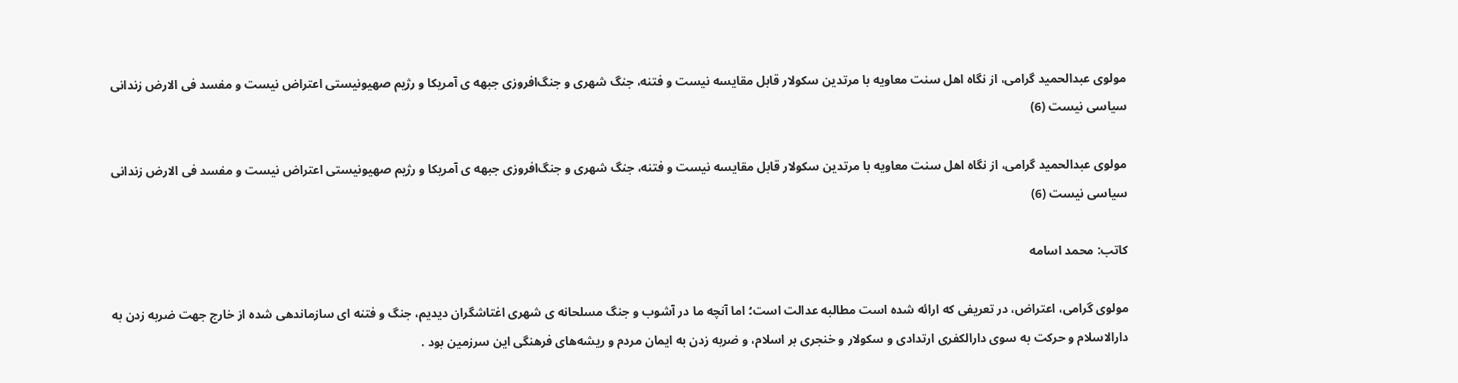مولوی عبدالحمید گرامی، از نگاه اهل سنت معاویه با مرتدین سکولار قابل مقایسه نیست و فتنه، جنگ شهری و جنگ‌افروزی جبهه ی آمریکا و رژیم صهیونیستی اعتراض نیست و مفسد فی الارض زندانی سیاسی نیست (6)

مولوی عبدالحمید گرامی، از نگاه اهل سنت معاویه با مرتدین سکولار قابل مقایسه نیست و فتنه، جنگ شهری و جنگ‌افروزی جبهه ی آمریکا و رژیم صهیونیستی اعتراض نیست و مفسد فی الارض زندانی سیاسی نیست (6)

کاتب: محمد اسامه

مولوی گرامی، اعتراض، در تعریفی که ارائه شده است مطالبه عدالت است؛ اما آنچه ما در آشوب و جنگ مسلحانه ی شهری اغتاشگران دیدیم، جنگ و فتنه ای سازماندهی شده از خارج جهت ضربه زدن به دارالاسلام و حرکت به سوی دارالکفری ارتدادی و سکولار و خنجری بر اسلام، و ضربه زدن به ایمان مردم و ریشه‌های فرهنگی این سرزمین بود .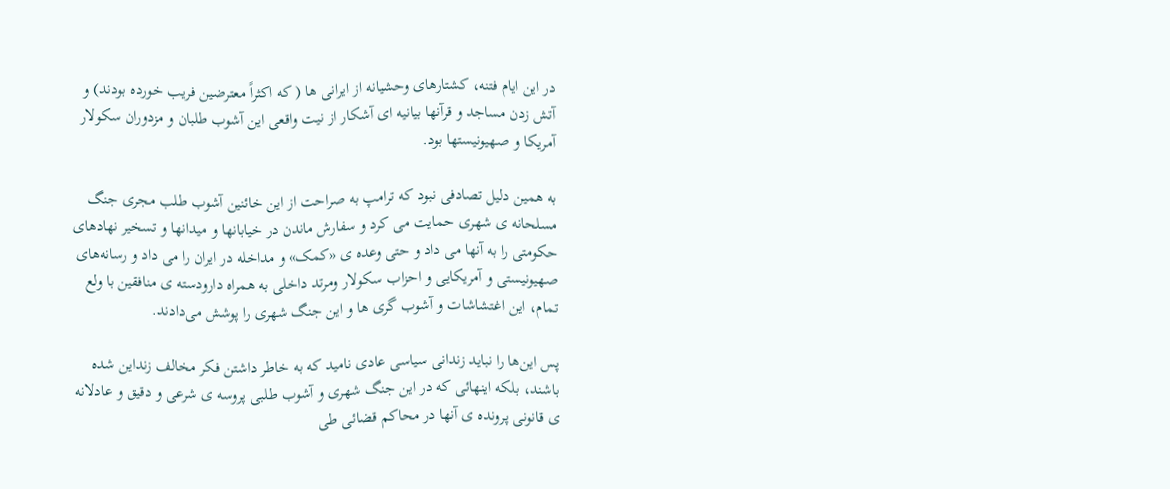در این ایام فتنه، کشتارهای وحشیانه از ایرانی ها ( که اکثراً معترضین فریب خورده بودند) و آتش زدن مساجد و قرآنها بیانیه ای آشکار از نیت واقعی این آشوب طلبان و مزدوران سکولار آمریکا و صهیونیستها بود.

به همین دلیل تصادفی نبود که ترامپ به صراحت از این خائنین آشوب طلب مجری جنگ مسلحانه ی شهری حمایت می کرد و سفارش ماندن در خیابانها و میدانها و تسخیر نهادهای حکومتی را به آنها می داد و حتی وعده ی «کمک» و مداخله در ایران را می داد و رسانه‌های صهیونیستی و آمریکایی و احزاب سکولار ومرتد داخلی به همراه دارودسته ی منافقین با ولع تمام، این اغتشاشات و آشوب گری ها و این جنگ شهری را پوشش می‌دادند.

پس این‌ها را نباید زندانی سیاسی عادی نامید که به خاطر داشتن فکر مخالف زنداین شده باشند، بلکه اینهائی که در این جنگ شهری و آشوب طلبی پروسه ی شرعی و دقیق و عادلانه ی قانونی پرونده ی آنها در محاکم قضائی طی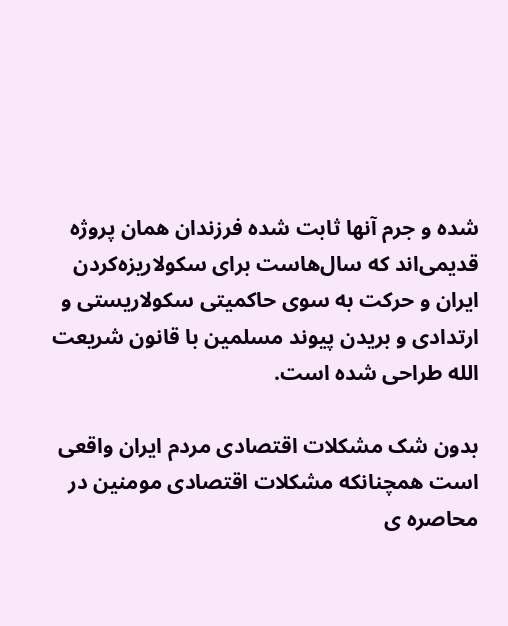شده و جرم آنها ثابت شده فرزندان همان پروژه قدیمی‌اند که سال‌هاست برای سکولاریزه‌کردن ایران و حرکت به سوی حاکمیتی سکولاریستی و ارتدادی و بریدن پیوند مسلمین با قانون شریعت الله طراحی شده است.

بدون شک مشکلات اقتصادی مردم ایران واقعی است همچنانکه مشکلات اقتصادی مومنین در محاصره ی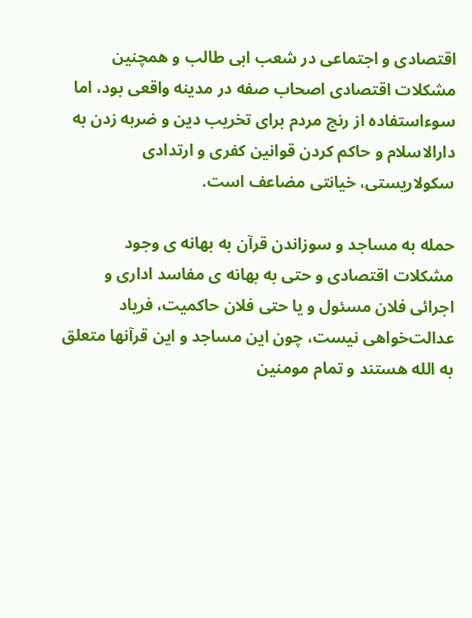اقتصادی و اجتماعی در شعب ابی طالب و همچنین مشکلات اقتصادی اصحاب صفه در مدینه واقعی بود، اما سوءاستفاده از رنج مردم برای تخریب دین و ضربه زدن به دارالاسلام و حاکم کردن قوانین کفری و ارتدادی سکولاریستی، خیانتی مضاعف است.

حمله به مساجد و سوزاندن قرآن به بهانه ی وجود مشکلات اقتصادی و حتی به بهانه ی مفاسد اداری و اجرائی فلان مسئول و یا حتی فلان حاکمیت، فریاد عدالت‌خواهی نیست، چون این مساجد و این قرآنها متعلق به الله هستند و تمام مومنین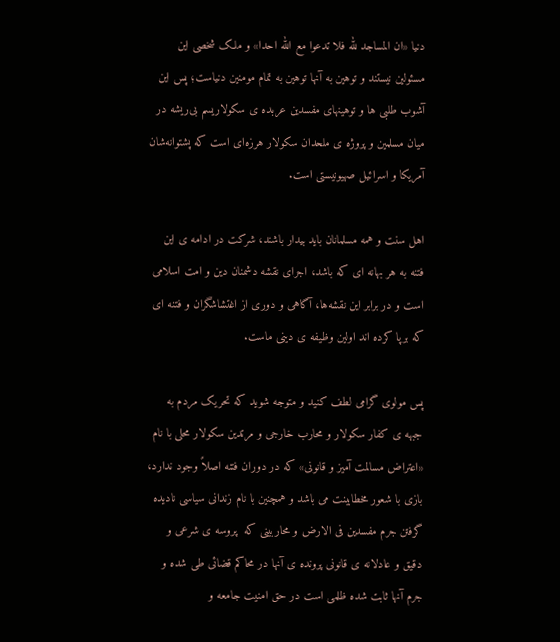دنیا «ان المساجد لله فلا تدعوا مع الله احدا» و ملک شخصی این مسئولین نیستند و توهین به آنها توهین به تمام مومنین دنیاست؛ پس این آشوب طلبی ها و توهینهای مفسدین عربده ی سکولاریسم بی‌ریشه در میان مسلمین و پروژه ی ملحدان سکولار هرزه‌ای است که پشتوانه‌شان آمریکا و اسرائیل صهیونیستی است.

اهل سنت و همه مسلمانان باید بیدار باشند، شرکت در ادامه ی این فتنه به هر بهانه ای که باشد، اجرای نقشه دشمنان دین و امت اسلامی است و در برابر این نقشه‌ها، آگاهی و دوری از اغتشاشگران و فتنه ای که برپا کرده اند اولین وظیفه ی دینی ماست.

پس مولوی گرامی لطف کنید و متوجه شوید که تحریک مردم به جبهه ی کفار سکولار و محارب خارجی و مرتدین سکولار محلی با نام «اعتراض مسالمت آمیز و قانونی» که در دوران فتنه اصلاً وجود ندارد، بازی با شعور مخطابینت می باشد و همچنین با نام زندانی سیاسی نادیده گرفتن جرم مفسدین فی الارض و محاربینی که  پروسه ی شرعی و دقیق و عادلانه ی قانونی پرونده ی آنها در محاکم قضائی طی شده و جرم آنها ثابت شده ظلمی است در حق امنیت جامعه و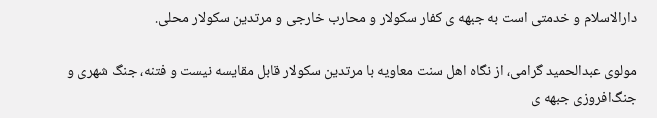دارالاسلام و خدمتی است به جبهه ی کفار سکولار و محارب خارجی و مرتدین سکولار محلی.

مولوی عبدالحمید گرامی، از نگاه اهل سنت معاویه با مرتدین سکولار قابل مقایسه نیست و فتنه، جنگ شهری و جنگ‌افروزی جبهه ی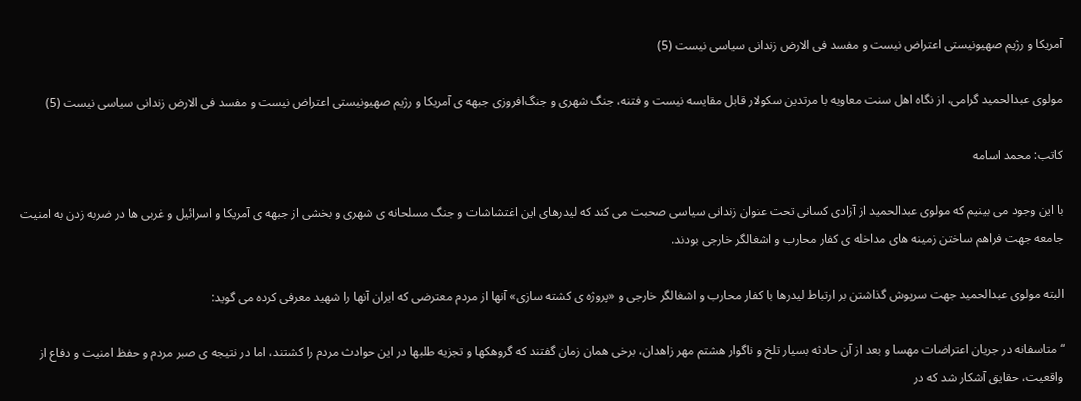آمریکا و رژیم صهیونیستی اعتراض نیست و مفسد فی الارض زندانی سیاسی نیست (5)

مولوی عبدالحمید گرامی، از نگاه اهل سنت معاویه با مرتدین سکولار قابل مقایسه نیست و فتنه، جنگ شهری و جنگ‌افروزی جبهه ی آمریکا و رژیم صهیونیستی اعتراض نیست و مفسد فی الارض زندانی سیاسی نیست (5)

کاتب: محمد اسامه

با این وجود می بینیم که مولوی عبدالحمید از آزادی کسانی تحت عنوان زندانی سیاسی صحبت می کند که لیدرهای این اغتشاشات و جنگ مسلحانه ی شهری و بخشی از جبهه ی آمریکا و اسرائیل و غربی ها در ضربه زدن به امنیت جامعه جهت فراهم ساختن زمینه های مداخله ی کفار محارب و اشغالگر خارجی بودند.

البته مولوی عبدالحمید جهت سرپوش گذاشتن بر ارتباط لیدرها با کفار محارب و اشغالگر خارجی و «پروژه ی کشته سازی» آنها از مردم معترضی که ایران آنها را شهید معرفی کرده می گوید:

“متاسفانه در جریان اعتراضات مهسا و بعد از آن حادثه بسیار تلخ و ناگوار هشتم مهر زاهدان، برخی همان زمان گفتند که گروهکها و تجزیه طلبها در این حوادث مردم را کشتند، اما در نتیجه ی صبر مردم و حفظ امنیت و دفاع از واقعیت، حقایق آشکار شد که در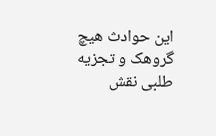این حوادث هیچ گروهک و تجزیه طلبی نقش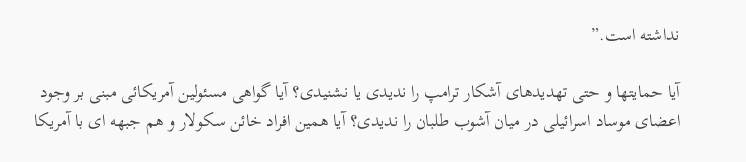نداشته است.”

آیا حمایتها و حتی تهدیدهای آشکار ترامپ را ندیدی یا نشنیدی؟ آیا گواهی مسئولین آمریکائی مبنی بر وجود اعضای موساد اسرائیلی در میان آشوب طلبان را ندیدی؟ آیا همین افراد خائن سکولار و هم جبهه ای با آمریکا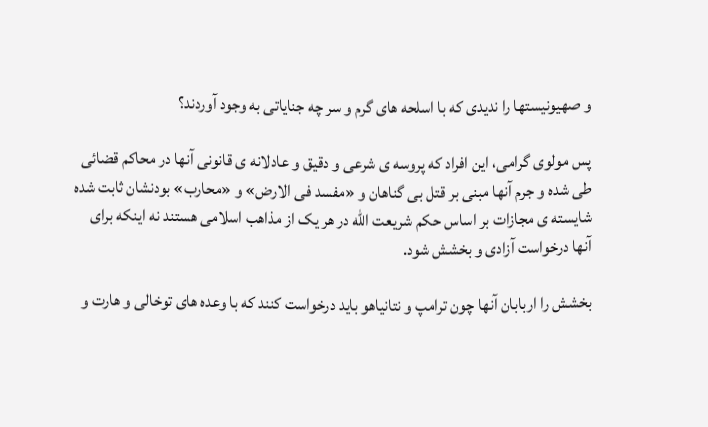و صهیونیستها را ندیدی که با اسلحه های گرم و سر چه جنایاتی به وجود آوردند؟

پس مولوی گرامی، این افراد که پروسه ی شرعی و دقیق و عادلانه ی قانونی آنها در محاکم قضائی طی شده و جرم آنها مبنی بر قتل بی گناهان و «مفسد فی الارض» و «محارب» بودنشان ثابت شده شایسته ی مجازات بر اساس حکم شریعت الله در هر یک از مذاهب اسلامی هستند نه اینکه برای آنها درخواست آزادی و بخشش شود.

بخشش را اربابان آنها چون ترامپ و نتانیاهو باید درخواست کنند که با وعده های توخالی و هارت و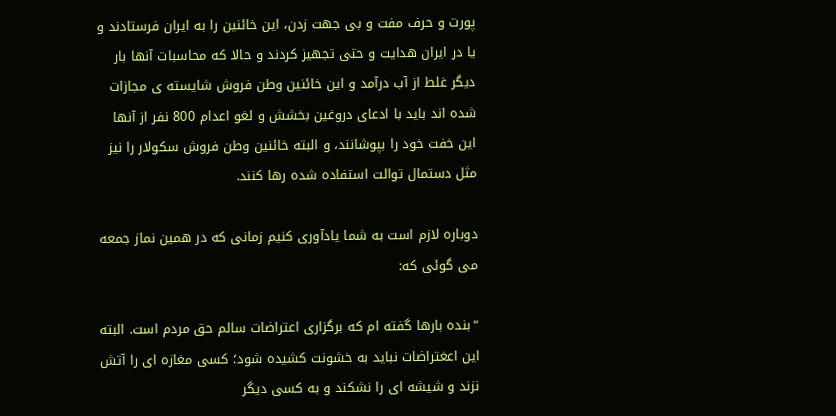پورت و حرف مفت و بی جهت زدن، این خائنین را به ایران فرستادند و یا در ایران هدایت و حتی تجهیز کردند و حالا که محاسبات آنها بار دیگر غلط از آب درآمد و این خائنین وطن فروش شایسته ی مجازات شده اند باید با ادعای دروغین بخشش و لغو اعدام 800 نفر از آنها  این خفت خود را بپوشانند، و البته خائنین وطن فروش سکولار را نیز مثل دستمال توالت استفاده شده رها کنند.

دوباره لازم است به شما یادآوری کنیم زمانی که در همین نماز جمعه می گوئی که:

“بنده بارها گفته ام که برگزاری اعتراضات سالم حق مردم است. البته این اعغتراضات نباید به خشونت کشیده شود؛ کسی مغازه ای را آتش نزند و شیشه ای را نشکند و به کسی دیگر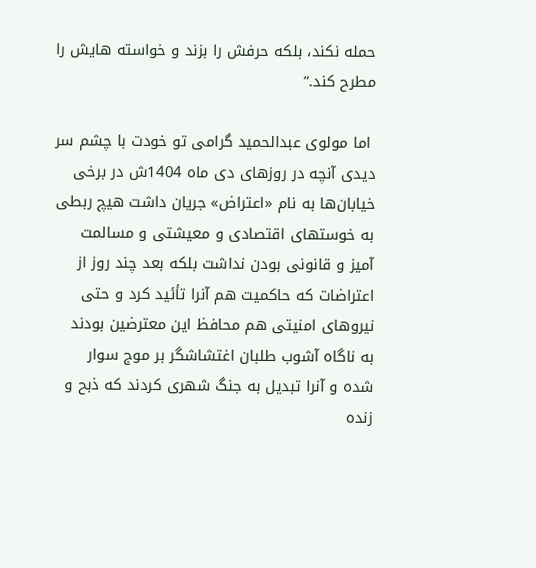حمله نکند، بلکه حرفش را بزند و خواسته هایش را مطرح کند.”

 اما مولوی عبدالحمید گرامی تو خودت با چشم سر دیدی آنچه در روزهای دی ماه 1404ش در برخی خیابان‌ها به نام «اعتراض» جریان داشت هیچ ربطی به خوستهای اقتصادی و معیشتی و مسالمت آمیز و قانونی بودن نداشت بلکه بعد چند روز از اعتراضات که حاکمیت هم آنرا تأئید کرد و حتی نیروهای امنیتی هم محافظ این معترضین بودند به ناگاه آشوب طلبان اغتشاشگر بر موج سوار شده و آنرا تبدیل به جنگ شهری کردند که ذبح و زنده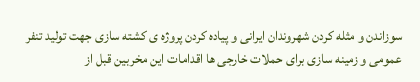سوزاندن و مثله کردن شهروندان ایرانی و پیاده کردن پروژه ی کشته سازی جهت تولید تنفر عمومی و زمینه سازی برای حملات خارجی ها اقدامات این مخربین قبل از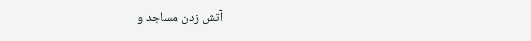آتش زدن مساجد و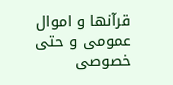قرآنها و اموال عمومی و حتی خصوصی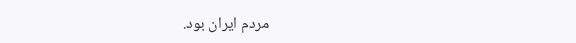مردم ایران بود.